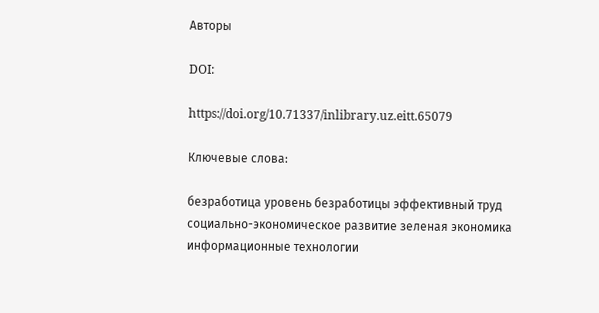Авторы

DOI:

https://doi.org/10.71337/inlibrary.uz.eitt.65079

Ключевые слова:

безработица уровень безработицы эффективный труд социально-экономическое развитие зеленая экономика информaционные технологии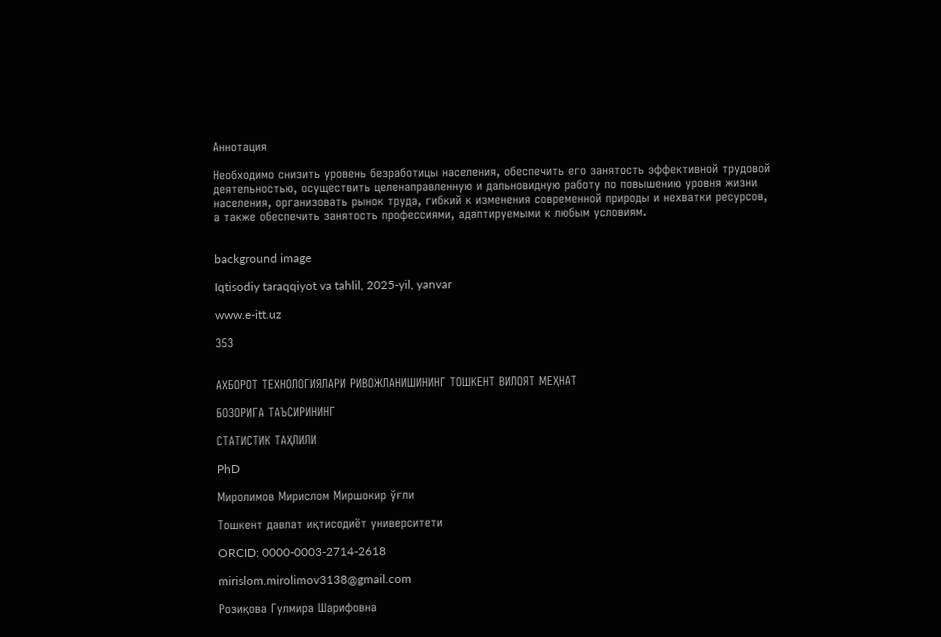Аннотация

Необходимо снизить уровень безработицы населения, обеспечить его занятость эффективной трудовой деятельностью, осуществить целенаправленную и дальновидную работу по повышению уровня жизни населения, организовать рынок труда, гибкий к изменения современной природы и нехватки ресурсов, а также обеспечить занятость профессиями, адаптируемыми к любым условиям.


background image

Iqtisodiy taraqqiyot va tahlil, 2025-yil, yanvar

www.e-itt.uz

353


АХБОРОТ ТЕХНОЛОГИЯЛАРИ РИВОЖЛАНИШИНИНГ ТОШКЕНТ ВИЛОЯТ МЕҲНАТ

БОЗОРИГА ТАЪСИРИНИНГ

СТАТИСТИК ТАҲЛИЛИ

PhD

Миролимов Мирислом Миршокир ўғли

Тошкент давлат иқтисодиёт университети

ORCID: 0000-0003-2714-2618

mirislom.mirolimov3138@gmail.com

Розиқова Гулмира Шарифовна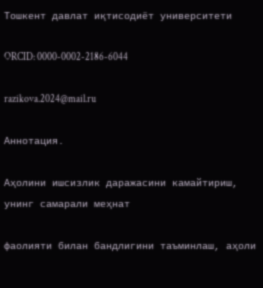Тошкент давлат иқтисодиёт университети

ORCID: 0000-0002-2186-6044

razikova.2024@mail.ru

Аннотaция.

Аҳолини ишсизлик даражасини камайтириш, унинг самарали меҳнат

фаолияти билан бандлигини таъминлаш, аҳоли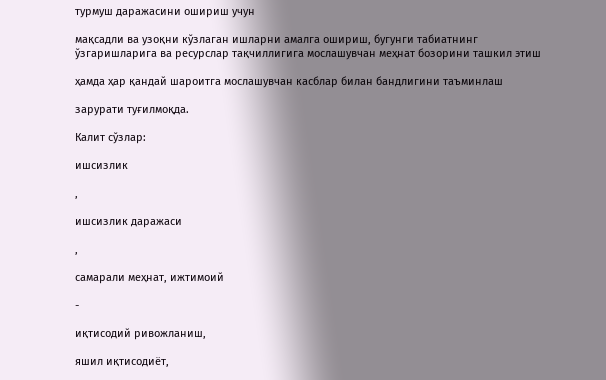турмуш даражасини ошириш учун

мақсадли ва узоқни кўзлаган ишларни амалга ошириш, бугунги табиатнинг
ўзгаришларига ва ресурслар тақчиллигига мослашувчан меҳнат бозорини ташкил этиш

ҳамда ҳар қандай шароитга мослашувчан касблар билан бандлигини таъминлаш

зарурати туғилмоқда.

Калит сўзлар:

ишсизлик

,

ишсизлик даражаси

,

самарали меҳнат, ижтимоий

-

иқтисодий ривожланиш,

яшил иқтисодиёт,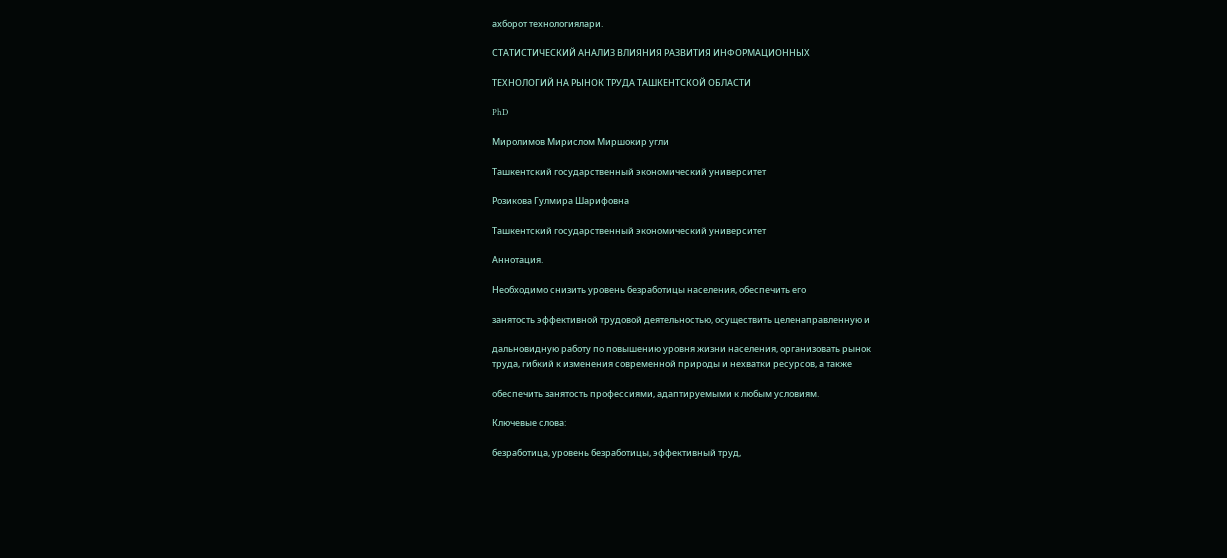ахборот технологиялари.

СТАТИСТИЧЕСКИЙ АНАЛИЗ ВЛИЯНИЯ РАЗВИТИЯ ИНФОРМAЦИОННЫХ

ТЕХНОЛОГИЙ НА РЫНОК ТРУДА ТАШКЕНТСКОЙ ОБЛАСТИ

PhD

Миролимов Мирислом Миршокир угли

Ташкентский государственный экономический университет

Розикова Гулмира Шарифовна

Ташкентский государственный экономический университет

Аннотaция.

Необходимо снизить уровень безработицы населения, обеспечить его

занятость эффективной трудовой деятельностью, осуществить целенаправленную и

дальновидную работу по повышению уровня жизни населения, организовать рынок
труда, гибкий к изменения современной природы и нехватки ресурсов, а также

обеспечить занятость профессиями, адаптируемыми к любым условиям.

Ключевые слова:

безработица, уровень безработицы, эффективный труд,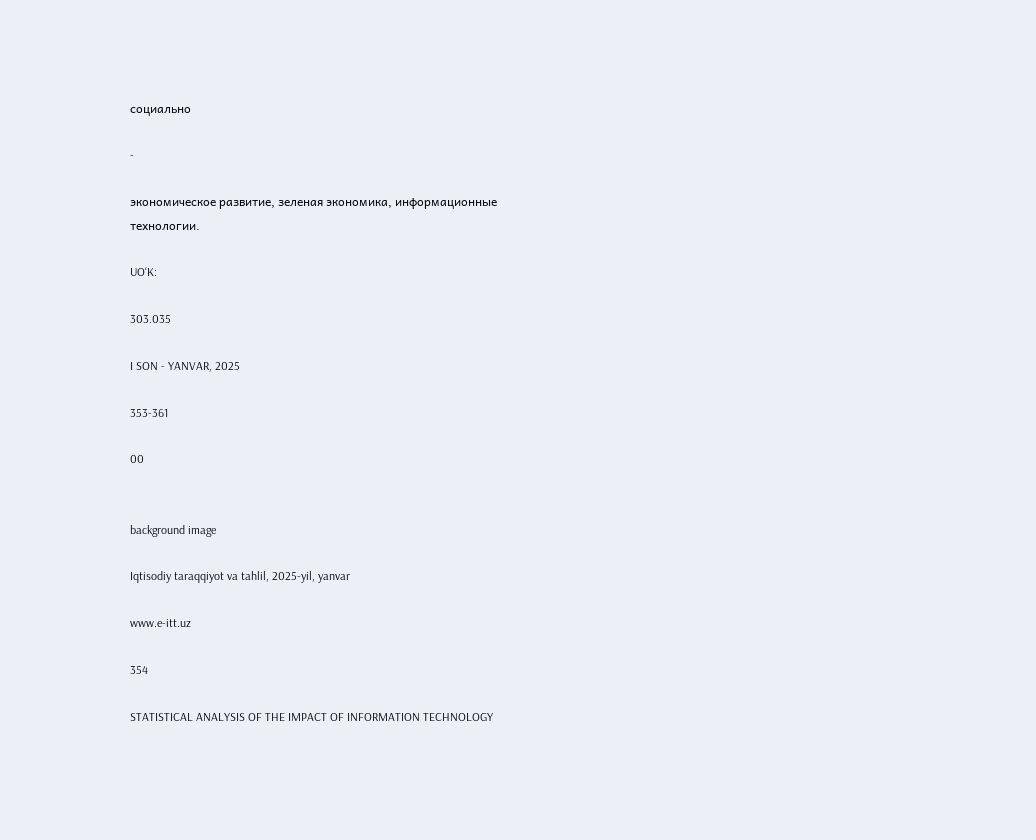социально

-

экономическое развитие, зеленая экономика, информaционные технологии.

UO‘K:

303.035

I SON - YANVAR, 2025

353-361

00


background image

Iqtisodiy taraqqiyot va tahlil, 2025-yil, yanvar

www.e-itt.uz

354

STATISTICAL ANALYSIS OF THE IMPACT OF INFORMATION TECHNOLOGY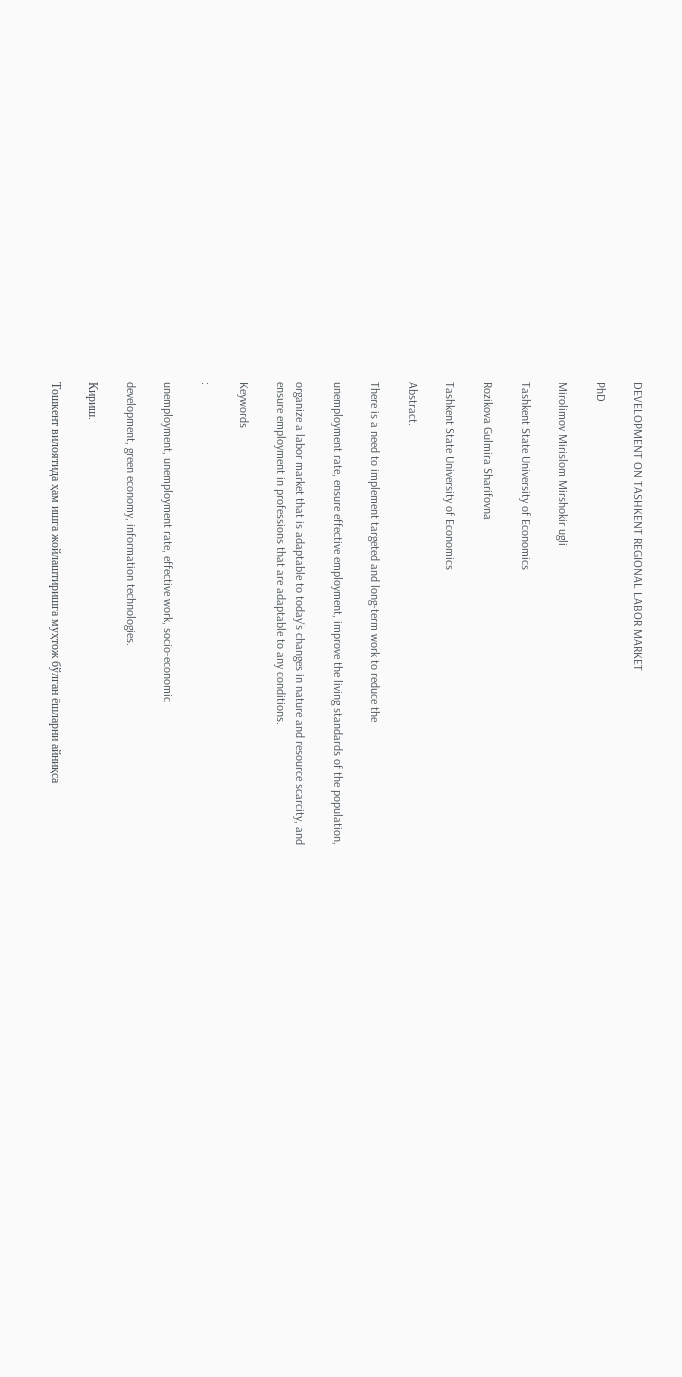DEVELOPMENT ON TASHKENT REGIONAL LABOR MARKET

PhD

Mirolimov Mirislom Mirshokir ugli

Tashkent State University of Economics

Rozikova Gulmira Sharifovna

Tashkent State University of Economics

Abstract.

There is a need to implement targeted and long-term work to reduce the

unemployment rate, ensure effective employment, improve the living standards of the population,

organize a labor market that is adaptable to today's changes in nature and resource scarcity, and
ensure employment in professions that are adaptable to any conditions.

Keywords

:

unemployment, unemployment rate, effective work, socio-economic

development, green economy, information technologies.

Кириш.

Тошкент вилоятида ҳам ишга жойлаштиришга муҳтож бўлган ёшларни айниқса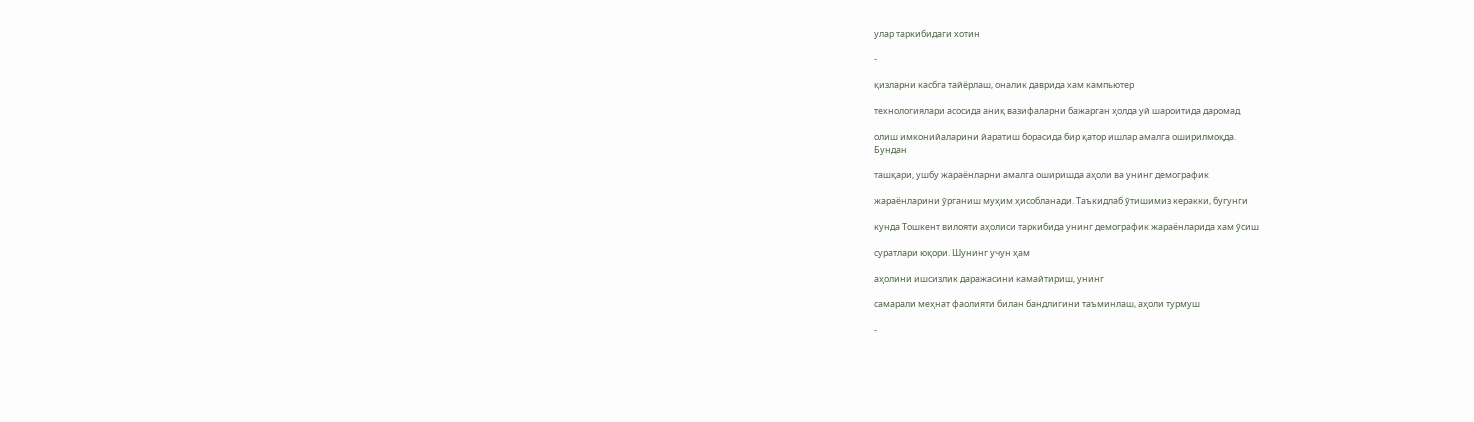улар таркибидаги хотин

-

қизларни касбга тайёрлаш, оналик даврида хам кампьютер

технологиялари асосида аниқ вазифаларни бажарган ҳолда уй шароитида даромад

олиш имконийаларини йаратиш борасида бир қатор ишлар амалга оширилмоқда.
Бундан

ташқари, ушбу жараёнларни амалга оширишда аҳоли ва унинг демографик

жараёнларини ўрганиш муҳим ҳисобланади. Таъкидлаб ўтишимиз керакки, бугунги

кунда Тошкент вилояти аҳолиси таркибида унинг демографик жараёнларида хам ўсиш

суратлари юқори. Шунинг учун ҳам

аҳолини ишсизлик даражасини камайтириш, унинг

самарали меҳнат фаолияти билан бандлигини таъминлаш, аҳоли турмуш

-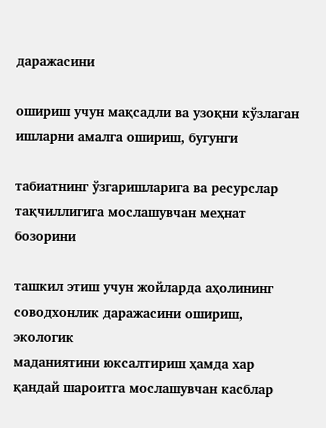даражасини

ошириш учун мақсадли ва узоқни кўзлаган ишларни амалга ошириш, бугунги

табиатнинг ўзгаришларига ва ресурслар тақчиллигига мослашувчан меҳнат бозорини

ташкил этиш учун жойларда аҳолининг соводхонлик даражасини ошириш, экологик
маданиятини юксалтириш ҳамда хар қандай шароитга мослашувчан касблар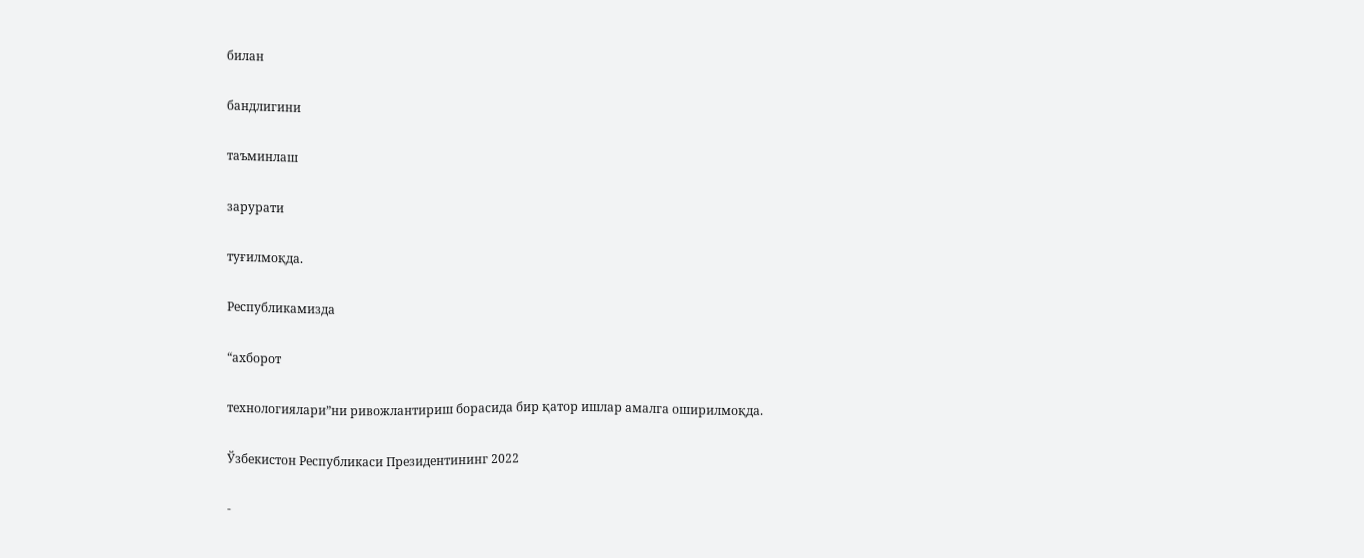билан

бандлигини

таъминлаш

зарурати

туғилмоқда.

Республикамизда

“ахборот

технологиялари”ни ривожлантириш борасида бир қатор ишлар амалга оширилмоқда.

Ўзбекистон Республикаси Президентининг 2022

-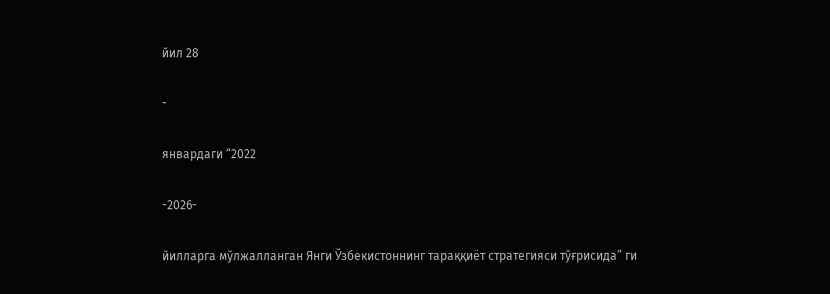йил 28

-

январдаги “2022

-2026-

йилларга мўлжалланган Янги Ўзбекистоннинг тараққиёт стратегияси тўғрисида” ги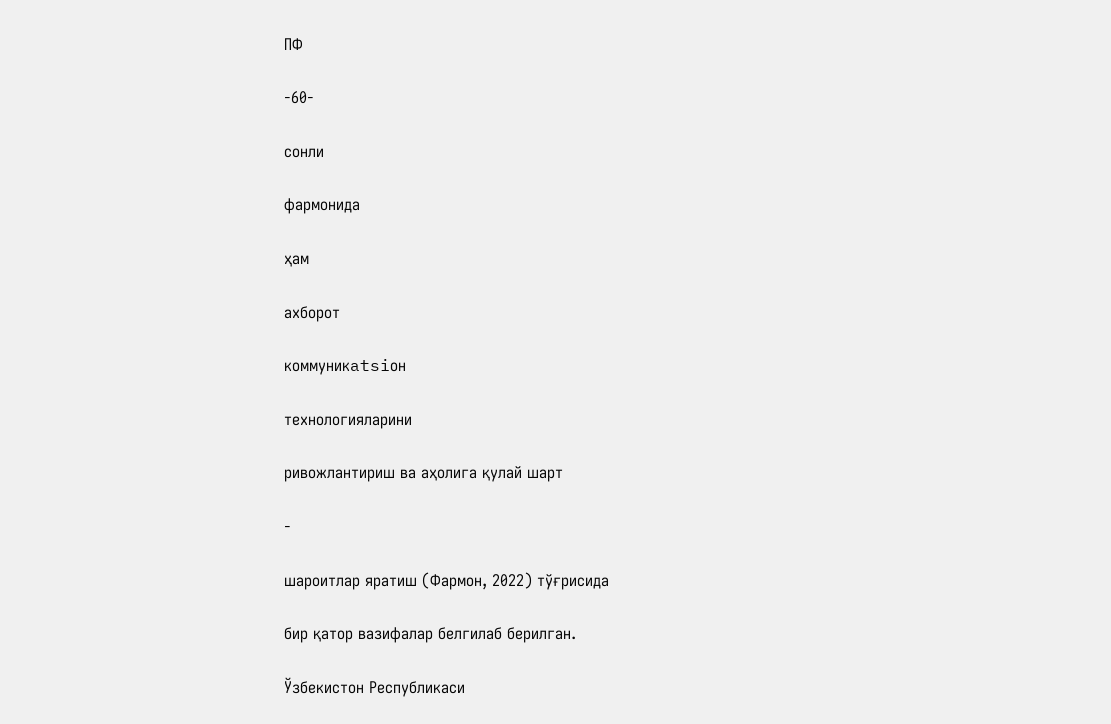ПФ

-60-

сонли

фармонида

ҳам

ахборот

коммуникatsiон

технологияларини

ривожлантириш ва аҳолига қулай шарт

-

шароитлар яратиш (Фармон, 2022) тўғрисида

бир қатор вазифалар белгилаб берилган.

Ўзбекистон Республикаси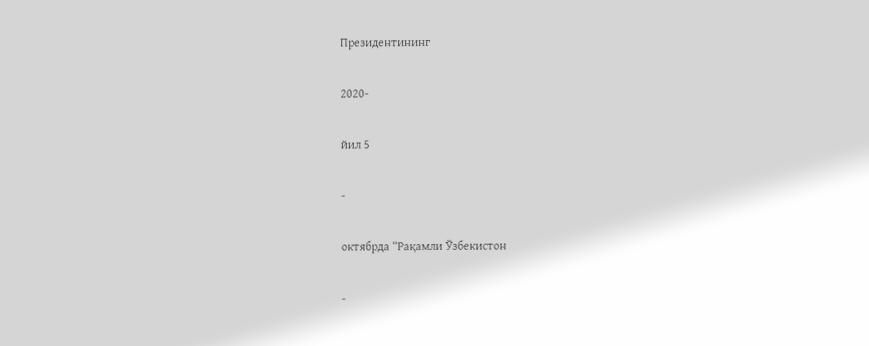Президентининг

2020-

йил 5

-

октябрда “Рақамли Ўзбекистон

-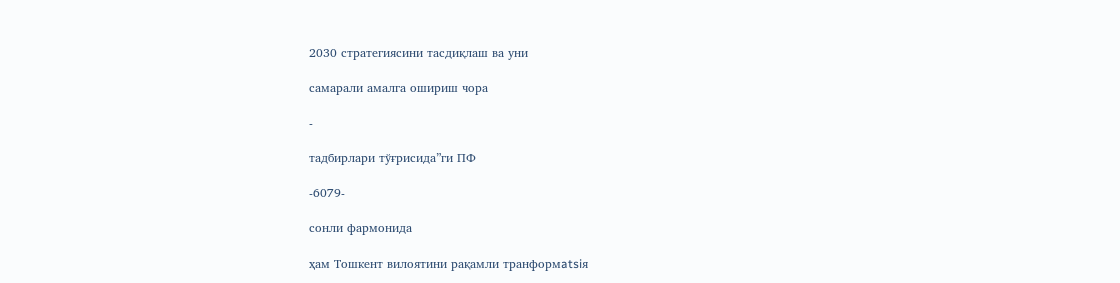2030 стратегиясини тасдиқлаш ва уни

самарали амалга ошириш чора

-

тадбирлари тўғрисида”ги ПФ

-6079-

сонли фармонида

ҳам Тошкент вилоятини рақамли транформatsiя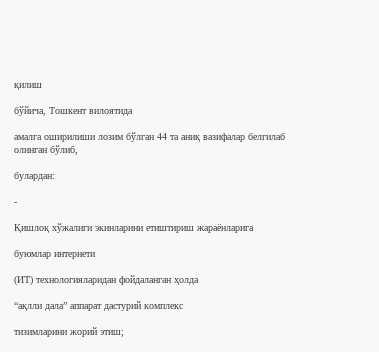қилиш

бўйича, Тошкент вилоятида

амалга оширилиши лозим бўлган 44 та аниқ вазифалар белгилаб олинган бўлиб,

булардан:

-

Қишлоқ хўжалиги экинларини етиштириш жараёнларига

буюмлар интернети

(ИТ) технологияларидан фойдаланган ҳолда

“ақлли дала” аппарат дастурий комплекс

тизимларини жорий этиш;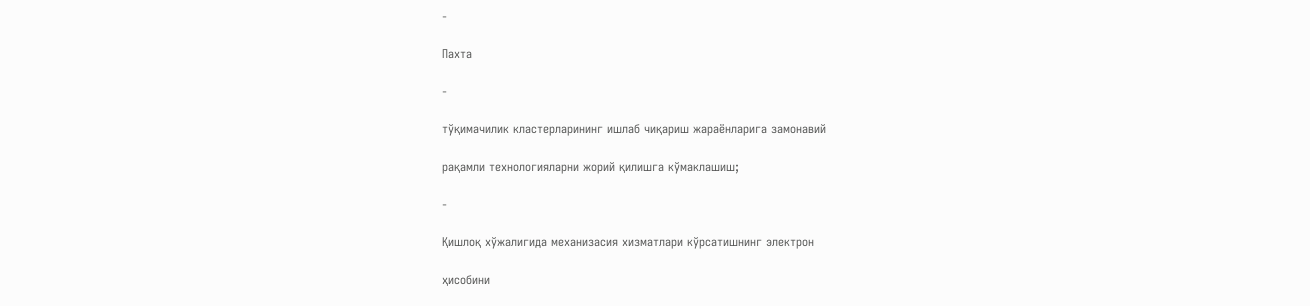-

Пахта

-

тўқимачилик кластерларининг ишлаб чиқариш жараёнларига замонавий

рақамли технологияларни жорий қилишга кўмаклашиш;

-

Қишлоқ хўжалигида механизасия хизматлари кўрсатишнинг электрон

ҳисобини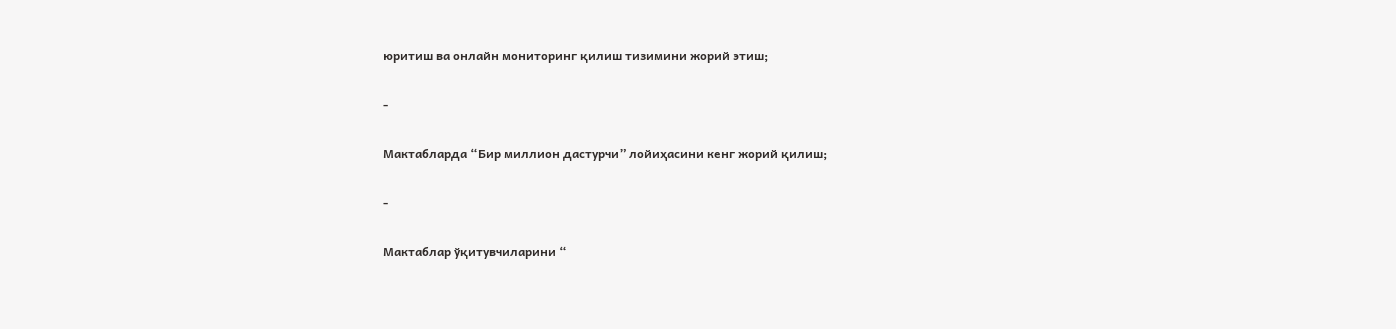юритиш ва онлайн мониторинг қилиш тизимини жорий этиш;

-

Мактабларда “Бир миллион дастурчи” лойиҳасини кенг жорий қилиш;

-

Мактаблар ўқитувчиларини “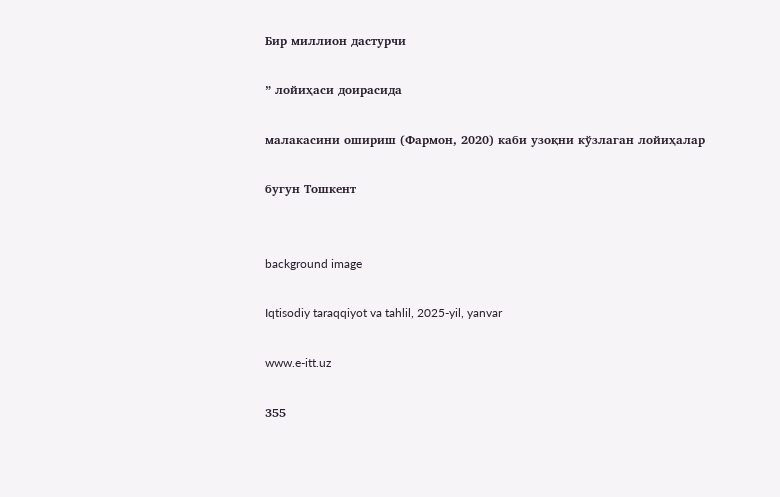Бир миллион дастурчи

” лойиҳаси доирасида

малакасини ошириш (Фармон, 2020) каби узоқни кўзлаган лойиҳалар

бугун Тошкент


background image

Iqtisodiy taraqqiyot va tahlil, 2025-yil, yanvar

www.e-itt.uz

355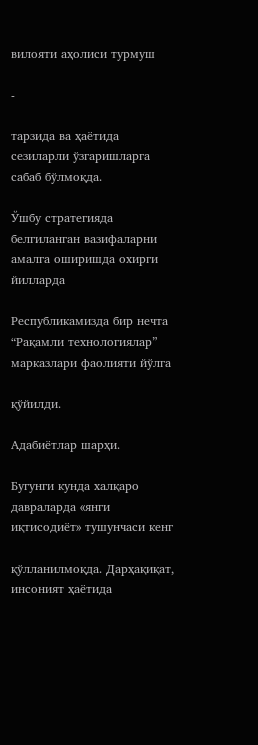вилояти аҳолиси турмуш

-

тарзида ва ҳаётида сезиларли ўзгаришларга сабаб бўлмоқда.

Ўшбу стратегияда белгиланган вазифаларни амалга оширишда охирги йилларда

Республикамизда бир нечта “Рақамли технологиялар” марказлари фаолияти йўлга

қўйилди.

Адабиётлар шарҳи.

Бугунги кунда халқаро давраларда «янги иқтисодиёт» тушунчаси кенг

қўлланилмоқда. Дарҳақиқат, инсоният ҳаётида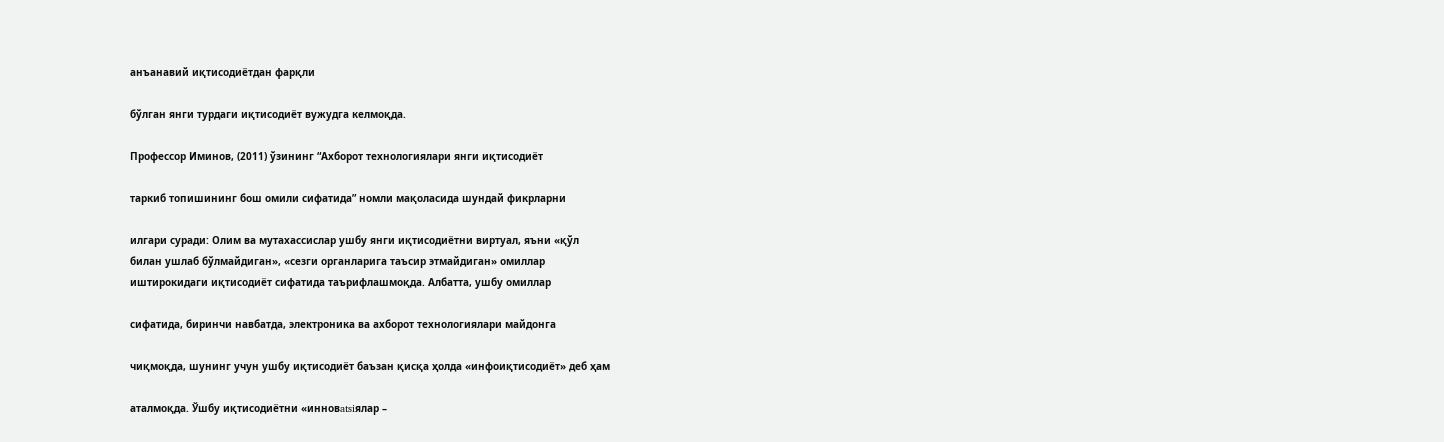анъанавий иқтисодиётдан фарқли

бўлган янги турдаги иқтисодиёт вужудга келмоқда.

Профессор Иминов, (2011) ўзининг “Ахборот технологиялари янги иқтисодиёт

таркиб топишининг бош омили сифатида” номли мақоласида шундай фикрларни

илгари суради: Олим ва мутахассислар ушбу янги иқтисодиётни виртуал, яъни «қўл
билан ушлаб бўлмайдиган», «сезги органларига таъсир этмайдиган» омиллар
иштирокидаги иқтисодиёт сифатида таърифлашмоқда. Албатта, ушбу омиллар

сифатида, биринчи навбатда, электроника ва ахборот технологиялари майдонга

чиқмоқда, шунинг учун ушбу иқтисодиёт баъзан қисқа ҳолда «инфоиқтисодиёт» деб ҳам

аталмоқда. Ўшбу иқтисодиётни «инновatsiялар –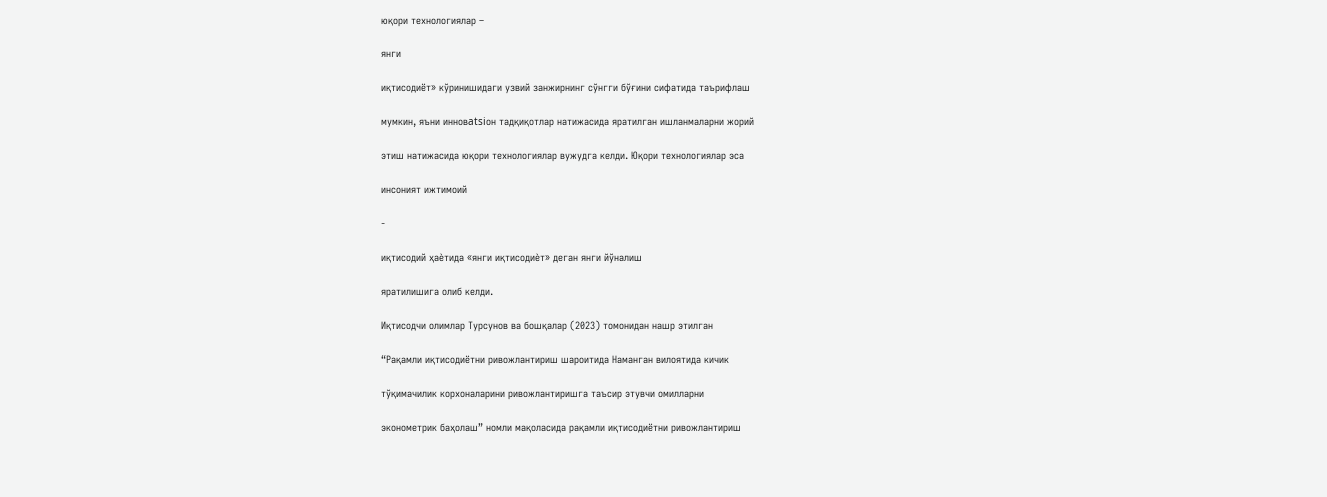юқори технологиялар –

янги

иқтисодиёт» кўринишидаги узвий занжирнинг сўнгги бўғини сифатида таърифлаш

мумкин, яъни инновatsiон тадқиқотлар натижасида яратилган ишланмаларни жорий

этиш натижасида юқори технологиялар вужудга келди. Юқори технологиялар эса

инсоният ижтимоий

-

иқтисодий ҳаѐтида «янги иқтисодиѐт» деган янги йўналиш

яратилишига олиб келди.

Иқтисодчи олимлар Турсунов ва бошқалар (2023) томонидан нашр этилган

“Рақамли иқтисодиётни ривожлантириш шароитида Наманган вилоятида кичик

тўқимачилик корхоналарини ривожлантиришга таъсир этувчи омилларни

эконометрик баҳолаш” номли мақоласида рақамли иқтисодиётни ривожлантириш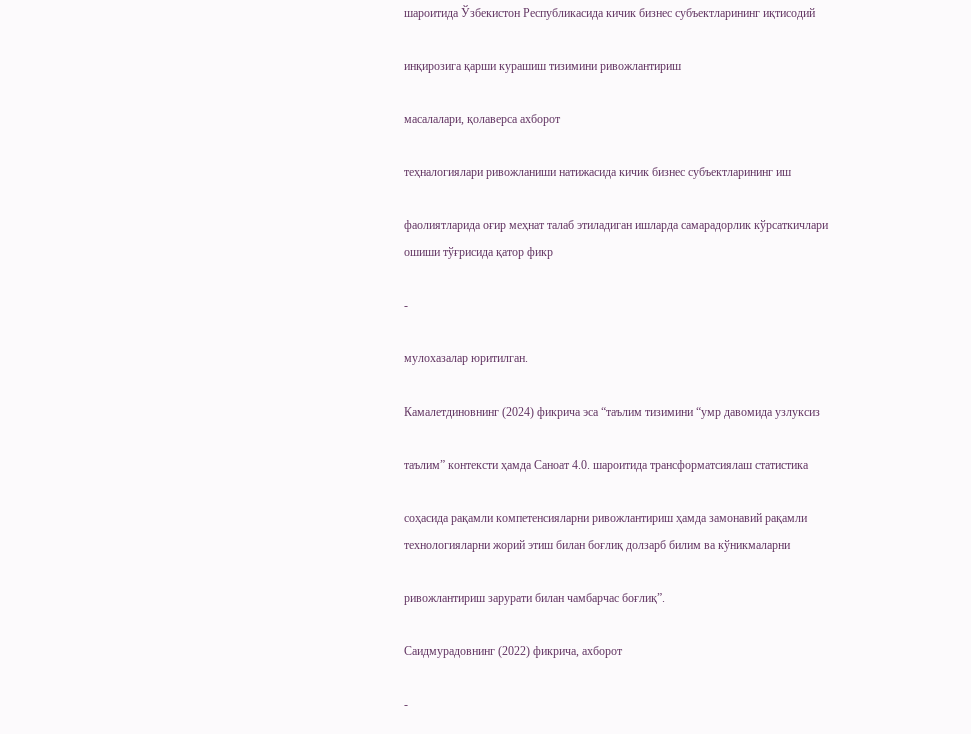шароитида Ўзбекистон Республикасида кичик бизнес субъектларининг иқтисодий

инқирозига қарши курашиш тизимини ривожлантириш

масалалари, қолаверса ахборот

теҳналогиялари ривожланиши натижасида кичик бизнес субъектларининг иш

фаолиятларида оғир меҳнат талаб этиладиган ишларда самарадорлик кўрсаткичлари
ошиши тўғрисида қатор фикр

-

мулохазалар юритилган.

Камалетдиновнинг (2024) фикрича эса “таълим тизимини “умр давомида узлуксиз

таълим” контексти ҳамда Саноат 4.0. шароитида трансформатсиялаш статистика

соҳасида рақамли компетенсияларни ривожлантириш ҳамда замонавий рақамли
технологияларни жорий этиш билан боғлиқ долзарб билим ва кўникмаларни

ривожлантириш зарурати билан чамбарчас боғлиқ”.

Саидмурадовнинг (2022) фикрича, ахборот

-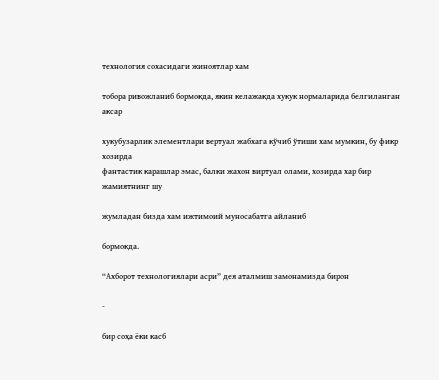технология сохасидаги жиноятлар хам

тобора ривожланиб бормокда, якин келажакда хукук нормаларида белгиланган аксар

хукубузарлик элементлари вертуал жабхага кўчиб ўтиши хам мумкин, бу фикр хозирда
фантастик карашлар эмас, балки жахон виртуал олами, хозирда хар бир жамиятнинг шу

жумладан бизда хам ижтимоий муносабатга айланиб

бормокда.

“Ахборот технологиялари асри” дея аталмиш замонамизда бирон

-

бир соҳа ёки касб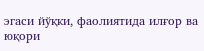эгаси йўқки, фаолиятида илғор ва юқори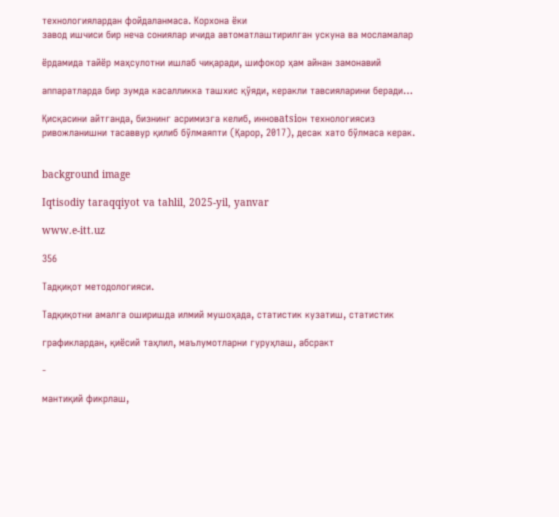технологиялардан фойдаланмаса. Корхона ёки
завод ишчиси бир неча сониялар ичида автоматлаштирилган ускуна ва мосламалар

ёрдамида тайёр маҳсулотни ишлаб чиқаради, шифокор ҳам айнан замонавий

аппаратларда бир зумда касалликка ташхис қўяди, керакли тавсияларини беради…

Қисқасини айтганда, бизнинг асримизга келиб, инновatsiон технологиясиз
ривожланишни тасаввур қилиб бўлмаяпти (Қарор, 2017), десак хато бўлмаса керак.


background image

Iqtisodiy taraqqiyot va tahlil, 2025-yil, yanvar

www.e-itt.uz

356

Тадқиқот методологияси.

Тадқиқотни амалга оширишда илмий мушоҳада, статистик кузатиш, статистик

графиклардан, қиёсий таҳлил, маълумотларни гуруҳлаш, абсракт

-

мантиқий фикрлаш,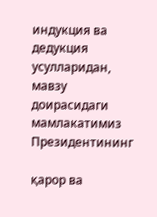индукция ва дедукция усулларидан, мавзу доирасидаги мамлакатимиз Президентининг

қарор ва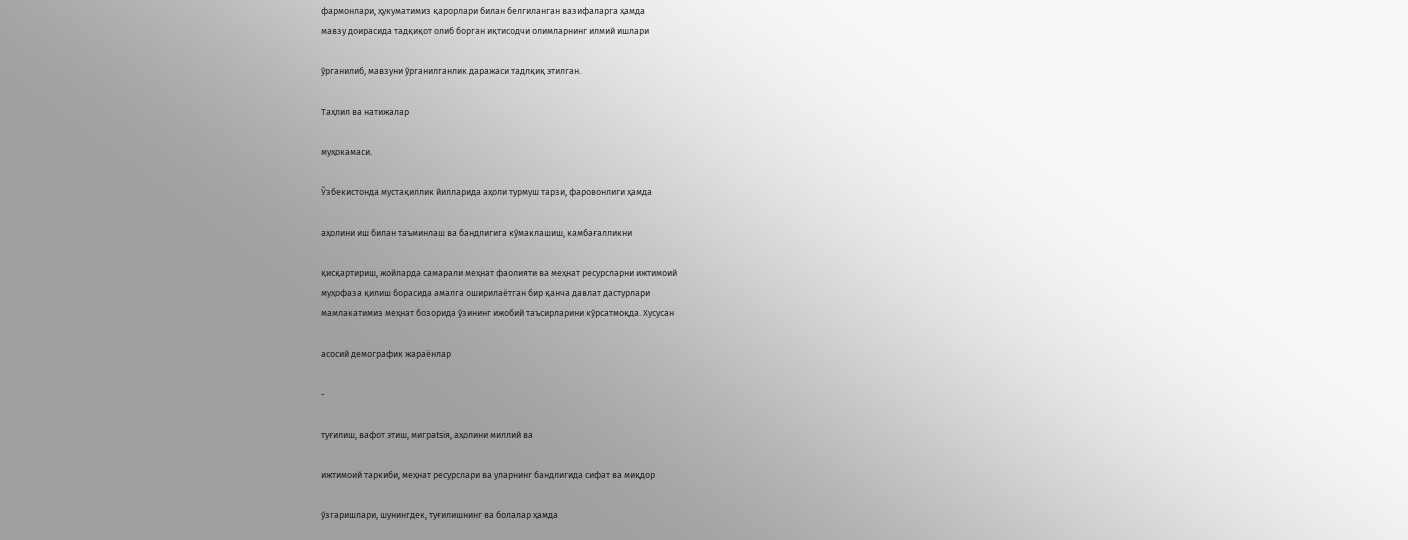фармонлари, ҳукуматимиз қарорлари билан белгиланган вазифаларга ҳамда
мавзу доирасида тадқиқот олиб борган иқтисодчи олимларнинг илмий ишлари

ўрганилиб, мавзуни ўрганилганлик даражаси тадлқиқ этилган.

Таҳлил ва натижалар

муҳокамаси.

Ўзбекистонда мустақиллик йилларида аҳоли турмуш тарзи, фаровонлиги ҳамда

аҳолини иш билан таъминлаш ва бандлигига кўмаклашиш, камбағалликни

қисқартириш, жойларда самарали меҳнат фаолияти ва меҳнат ресурсларни ижтимоий
муҳофаза қилиш борасида амалга оширилаётган бир қанча давлат дастурлари
мамлакатимиз меҳнат бозорида ўзининг ижобий таъсирларини кўрсатмоқда. Хусусан

асосий демографик жараёнлар

-

туғилиш, вафот этиш, мигрatsiя, аҳолини миллий ва

ижтимоий таркиби, меҳнат ресурслари ва уларнинг бандлигида сифат ва миқдор

ўзгаришлари, шунингдек, туғилишнинг ва болалар ҳамда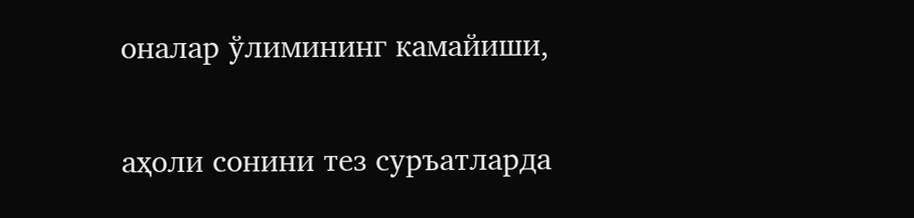оналар ўлимининг камайиши,

аҳоли сонини тез суръатларда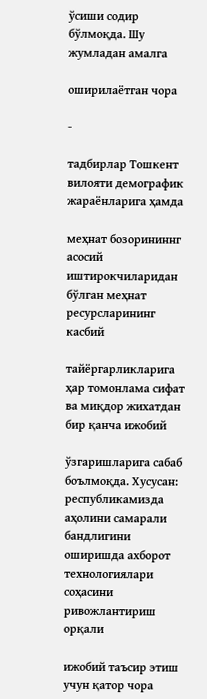ўсиши содир бўлмоқда. Шу жумладан амалга

оширилаётган чора

-

тадбирлар Тошкент вилояти демографик жараёнларига ҳамда

меҳнат бозорининнг асосий иштирокчиларидан бўлган меҳнат ресурсларининг касбий

тайёргарликларига ҳар томонлама сифат ва миқдор жихатдан бир қанча ижобий

ўзгаришларига сабаб боълмоқда. Хусусан: республикамизда аҳолини самарали
бандлигини оширишда ахборот технологиялари соҳасини ривожлантириш орқали

ижобий таъсир этиш учун қатор чора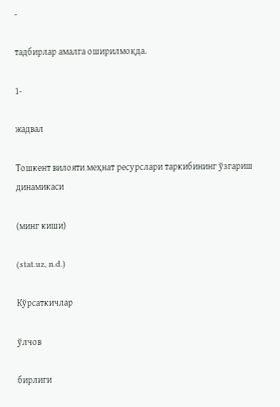-

тадбирлар амалга оширилмоқда.

1-

жадвал

Тошкент вилояти меҳнат ресурслари таркибининг ўзгариш динамикаси

(минг киши)

(stat.uz, n.d.)

Кўрсаткичлар

ўлчов

бирлиги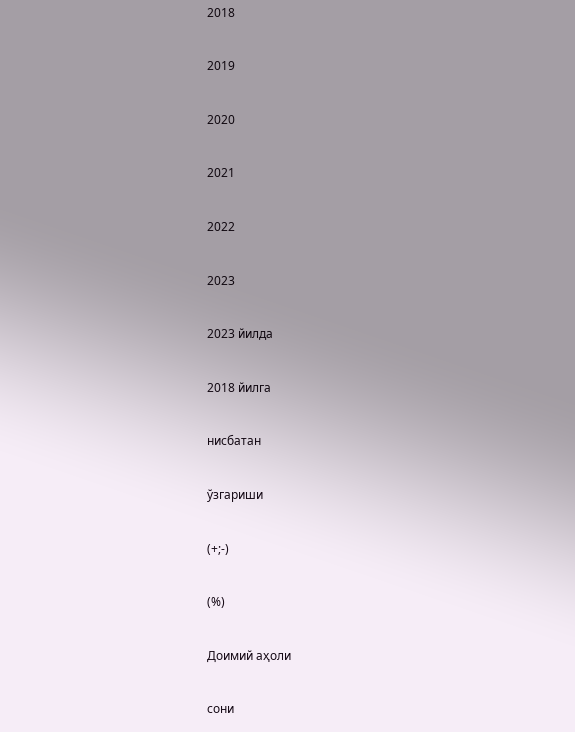2018

2019

2020

2021

2022

2023

2023 йилда

2018 йилга

нисбатан

ўзгариши

(+;-)

(%)

Доимий аҳоли

сони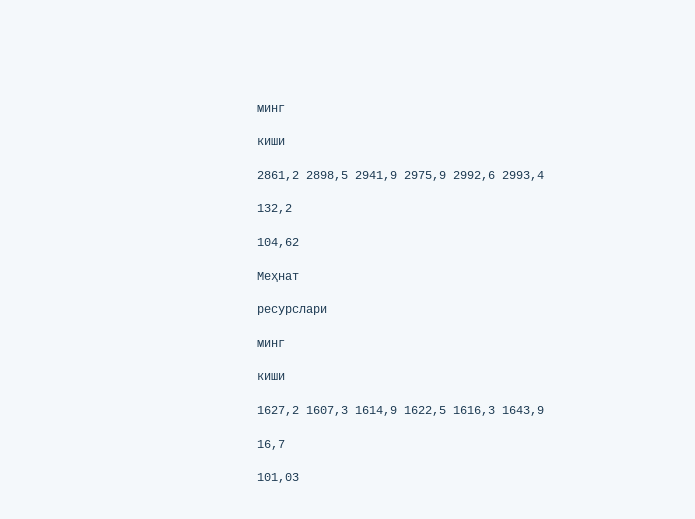минг

киши

2861,2 2898,5 2941,9 2975,9 2992,6 2993,4

132,2

104,62

Меҳнат

ресурслари

минг

киши

1627,2 1607,3 1614,9 1622,5 1616,3 1643,9

16,7

101,03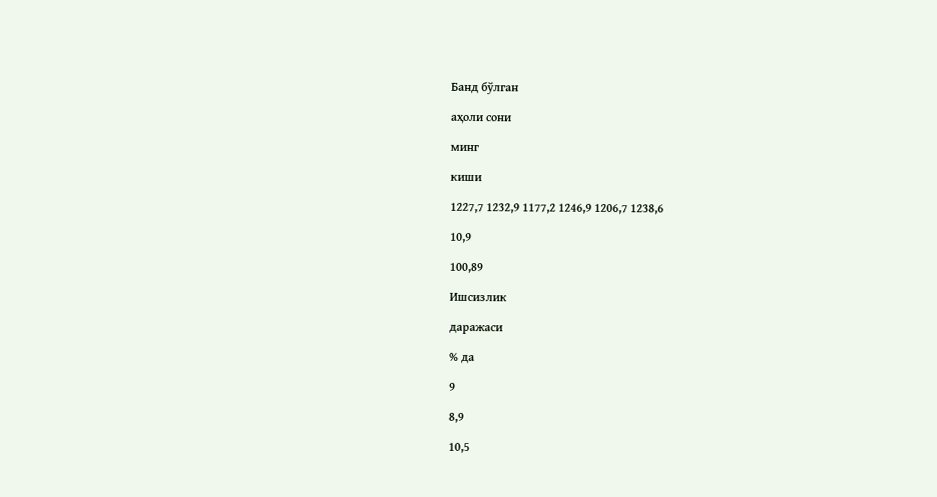Банд бўлган

аҳоли сони

минг

киши

1227,7 1232,9 1177,2 1246,9 1206,7 1238,6

10,9

100,89

Ишсизлик

даражаси

% да

9

8,9

10,5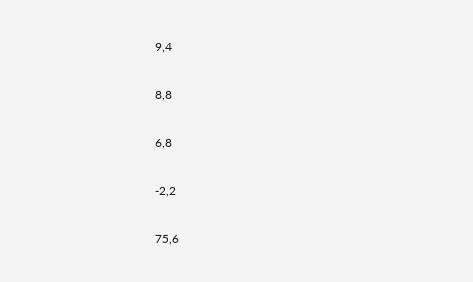9,4

8,8

6,8

-2,2

75,6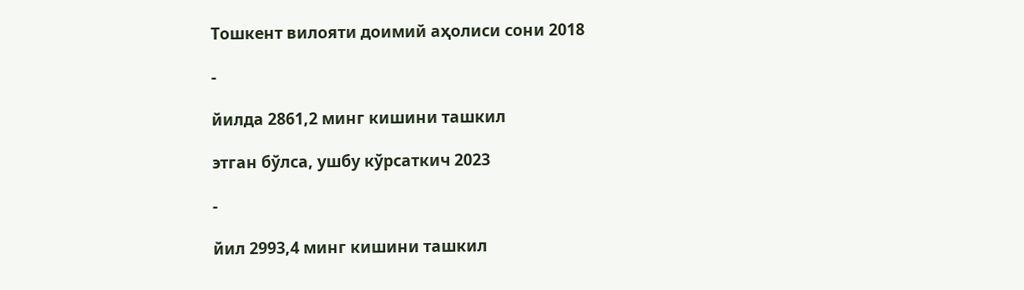Тошкент вилояти доимий аҳолиси сони 2018

-

йилда 2861,2 минг кишини ташкил

этган бўлса, ушбу кўрсаткич 2023

-

йил 2993,4 минг кишини ташкил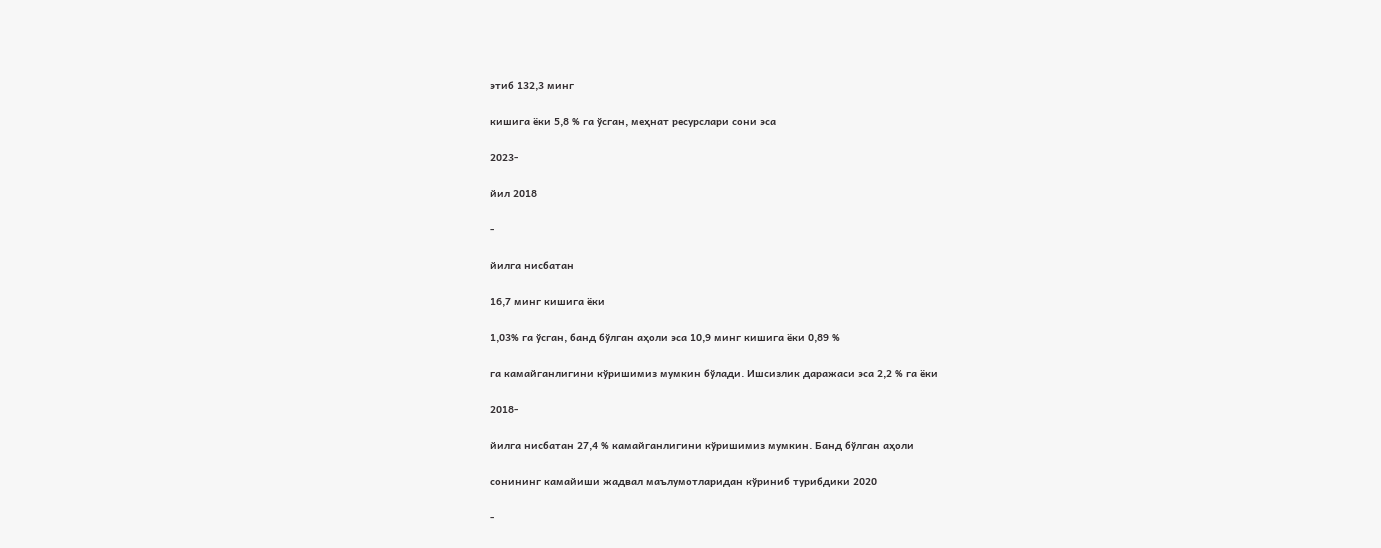этиб 132,3 минг

кишига ёки 5,8 % га ўсган, меҳнат ресурслари сони эса

2023-

йил 2018

-

йилга нисбатан

16,7 минг кишига ёки

1,03% га ўсган, банд бўлган аҳоли эса 10,9 минг кишига ёки 0,89 %

га камайганлигини кўришимиз мумкин бўлади. Ишсизлик даражаси эса 2,2 % га ёки

2018-

йилга нисбатан 27,4 % камайганлигини кўришимиз мумкин. Банд бўлган аҳоли

сонининг камайиши жадвал маълумотларидан кўриниб турибдики 2020

-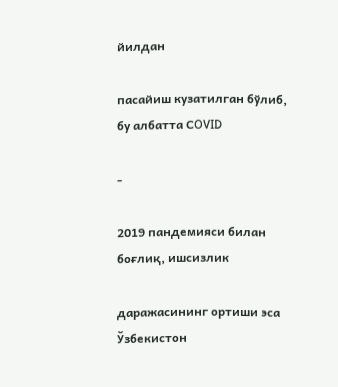йилдан

пасайиш кузатилган бўлиб, бу албатта СOVID

-

2019 пандемияси билан боғлиқ, ишсизлик

даражасининг ортиши эса Ўзбекистон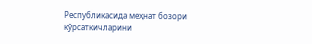Республикасида меҳнат бозори кўрсаткичларини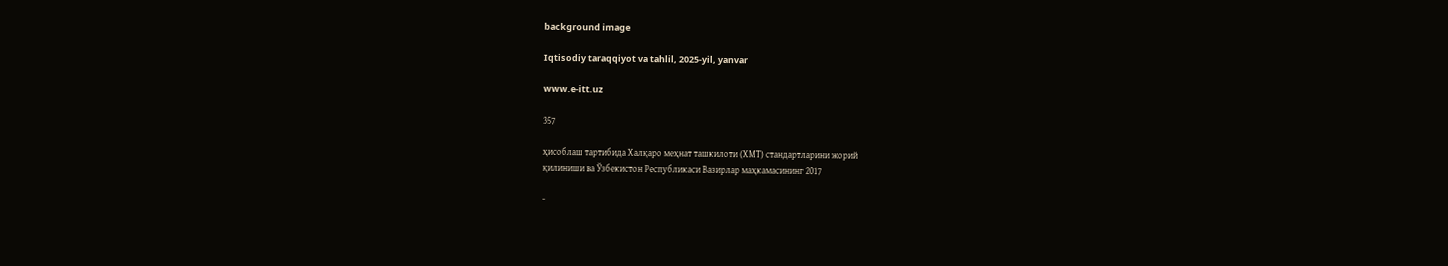background image

Iqtisodiy taraqqiyot va tahlil, 2025-yil, yanvar

www.e-itt.uz

357

ҳисоблаш тартибида Халқаро меҳнат ташкилоти (ХМТ) стандартларини жорий
қилиниши ва Ўзбекистон Республикаси Вазирлар маҳкамасининг 2017

-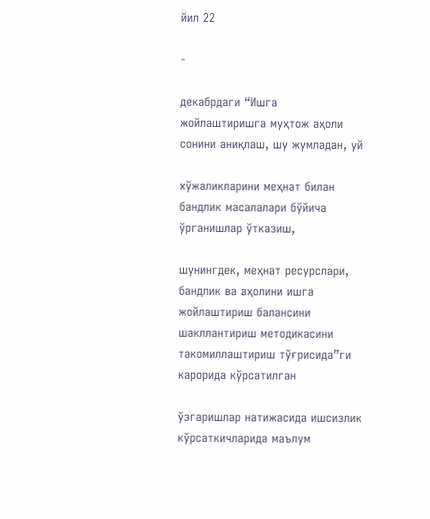йил 22

-

декабрдаги “Ишга жойлаштиришга муҳтож аҳоли сонини аниқлаш, шу жумладан, уй

хўжаликларини меҳнат билан бандлик масалалари бўйича ўрганишлар ўтказиш,

шунингдек, меҳнат ресурслари, бандлик ва аҳолини ишга жойлаштириш балансини
шакллантириш методикасини такомиллаштириш тўғрисида”ги карорида кўрсатилган

ўзгаришлар натижасида ишсизлик кўрсаткичларида маълум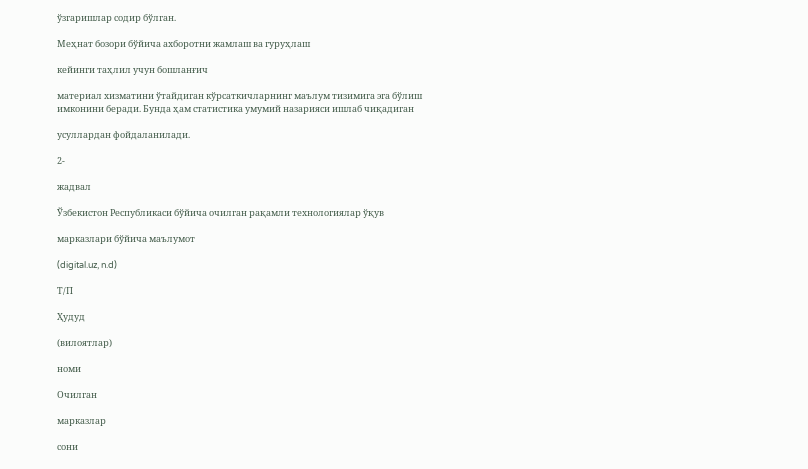ўзгаришлар содир бўлган.

Меҳнат бозори бўйича ахборотни жамлаш ва гуруҳлаш

кейинги таҳлил учун бошланғич

материал хизматини ўтайдиган кўрсаткичларнинг маълум тизимига эга бўлиш
имконини беради. Бунда ҳам статистика умумий назарияси ишлаб чиқадиган

усуллардан фойдаланилади.

2-

жадвал

Ўзбекистон Республикаси бўйича очилган рақамли технологиялар ўқув

марказлари бўйича маълумот

(digital.uz, n.d)

Т/П

Ҳудуд

(вилоятлар)

номи

Очилган

марказлар

сони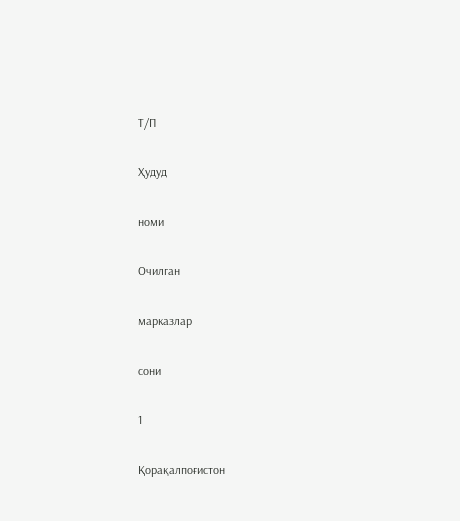Т/П

Ҳудуд

номи

Очилган

марказлар

сони

1

Қорақалпоғистон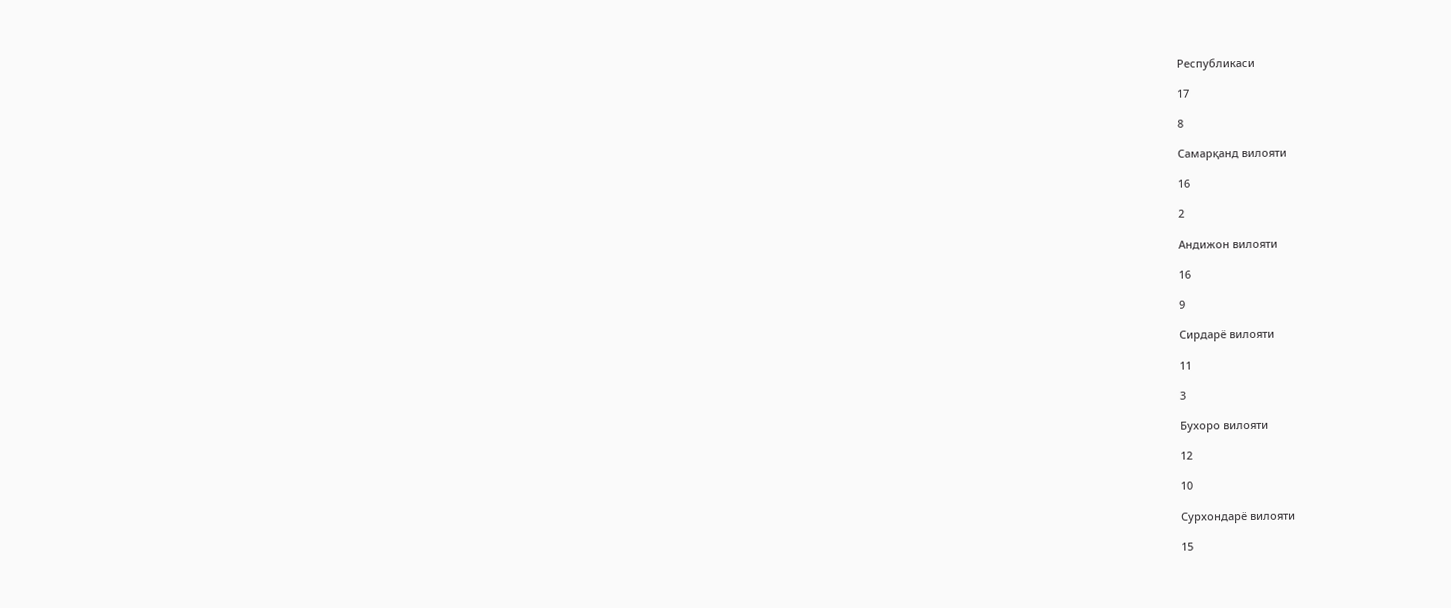Республикаси

17

8

Самарқанд вилояти

16

2

Андижон вилояти

16

9

Сирдарё вилояти

11

3

Бухоро вилояти

12

10

Сурхондарё вилояти

15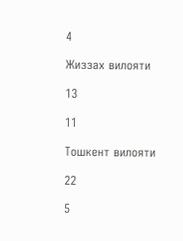4

Жиззах вилояти

13

11

Тошкент вилояти

22

5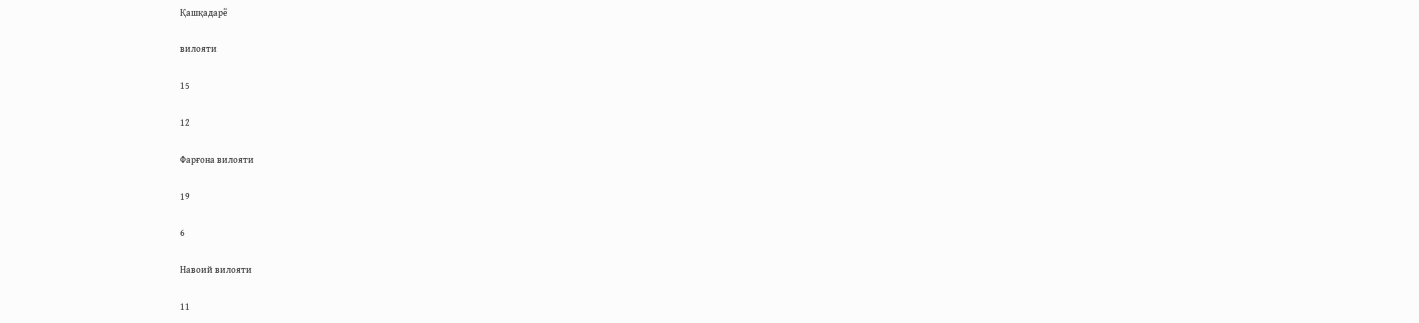Қашқадарё

вилояти

15

12

Фарғона вилояти

19

6

Навоий вилояти

11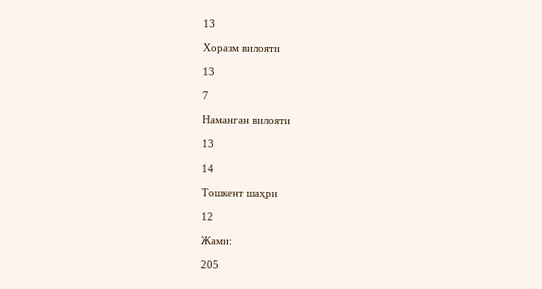13

Хоразм вилояти

13

7

Наманган вилояти

13

14

Тошкент шаҳри

12

Жами:

205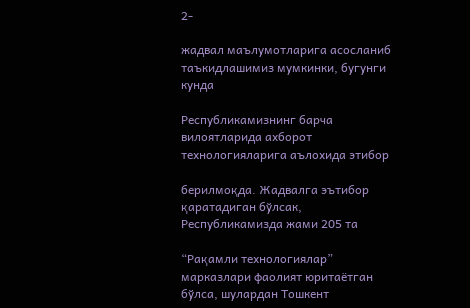2-

жадвал маълумотларига асосланиб таъкидлашимиз мумкинки, бугунги кунда

Республикамизнинг барча вилоятларида ахборот технологияларига аълохида этибор

берилмоқда. Жадвалга эътибор қаратадиган бўлсак, Республикамизда жами 205 та

“Рақамли технологиялар” марказлари фаолият юритаётган бўлса, шулардан Тошкент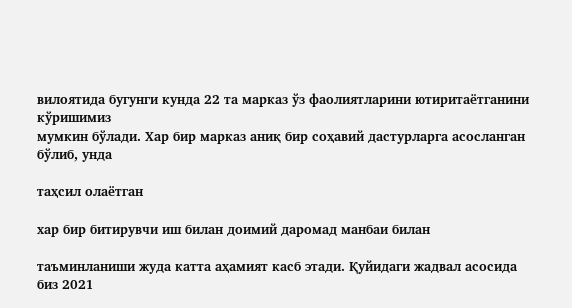вилоятида бугунги кунда 22 та марказ ўз фаолиятларини ютиритаётганини кўришимиз
мумкин бўлади. Хар бир марказ аниқ бир соҳавий дастурларга асосланган бўлиб, унда

таҳсил олаётган

хар бир битирувчи иш билан доимий даромад манбаи билан

таъминланиши жуда катта аҳамият касб этади. Қуйидаги жадвал асосида биз 2021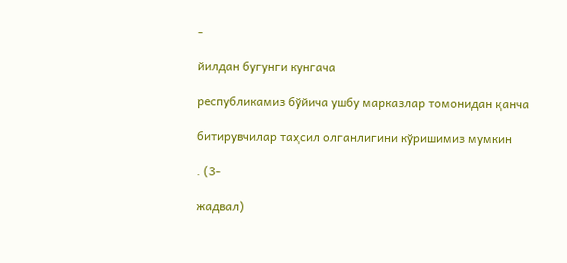-

йилдан бугунги кунгача

республикамиз бўйича ушбу марказлар томонидан қанча

битирувчилар таҳсил олганлигини кўришимиз мумкин

. (3-

жадвал)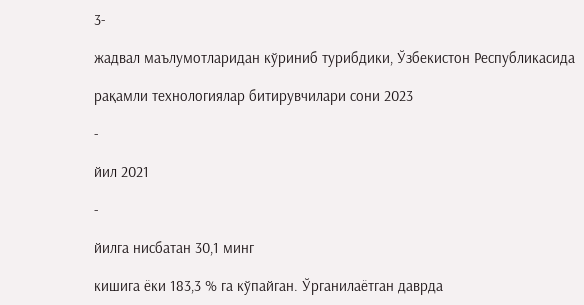3-

жадвал маълумотларидан кўриниб турибдики, Ўзбекистон Республикасида

рақамли технологиялар битирувчилари сони 2023

-

йил 2021

-

йилга нисбатан 30,1 минг

кишига ёки 183,3 % га кўпайган. Ўрганилаётган даврда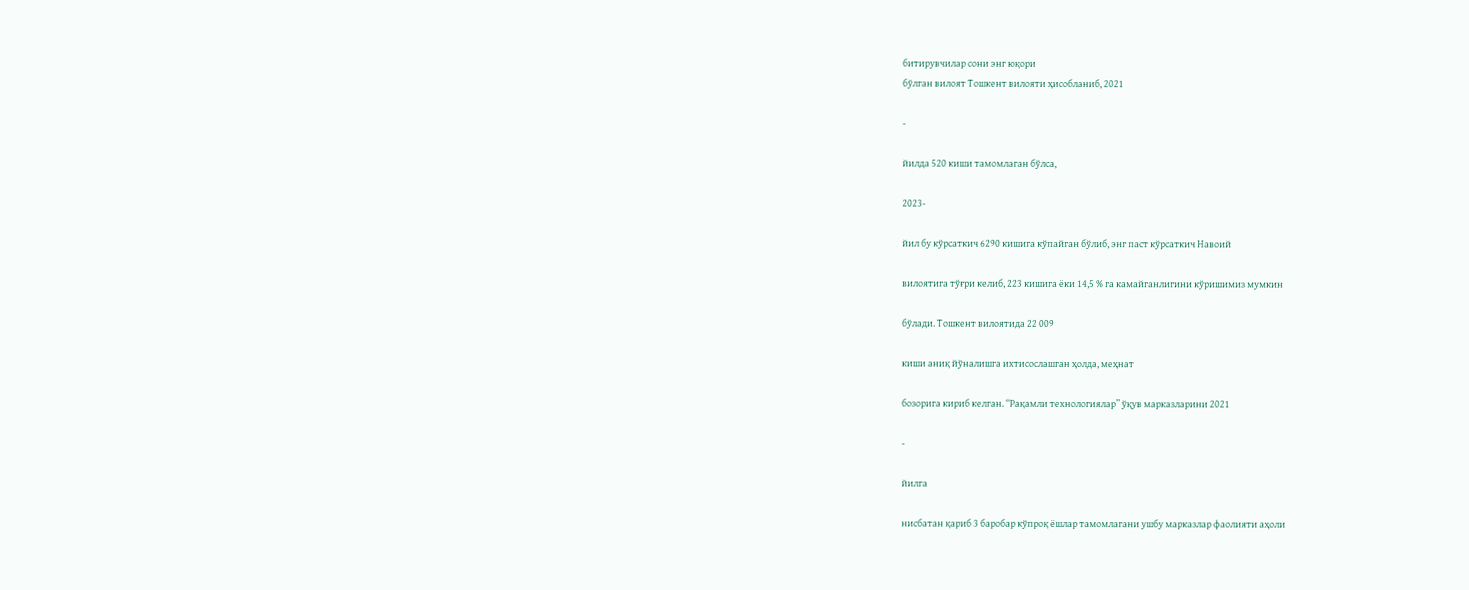битирувчилар сони энг юқори
бўлган вилоят Тошкент вилояти ҳисобланиб, 2021

-

йилда 520 киши тамомлаган бўлса,

2023-

йил бу кўрсаткич 6290 кишига кўпайган бўлиб, энг паст кўрсаткич Навоий

вилоятига тўғри келиб, 223 кишига ёки 14,5 % га камайганлигини кўришимиз мумкин

бўлади. Тошкент вилоятида 22 009

киши аниқ йўналишга ихтисослашган ҳолда, меҳнат

бозорига кириб келган. “Рақамли технологиялар” ўқув марказларини 2021

-

йилга

нисбатан қариб 3 баробар кўпроқ ёшлар тамомлагани ушбу марказлар фаолияти аҳоли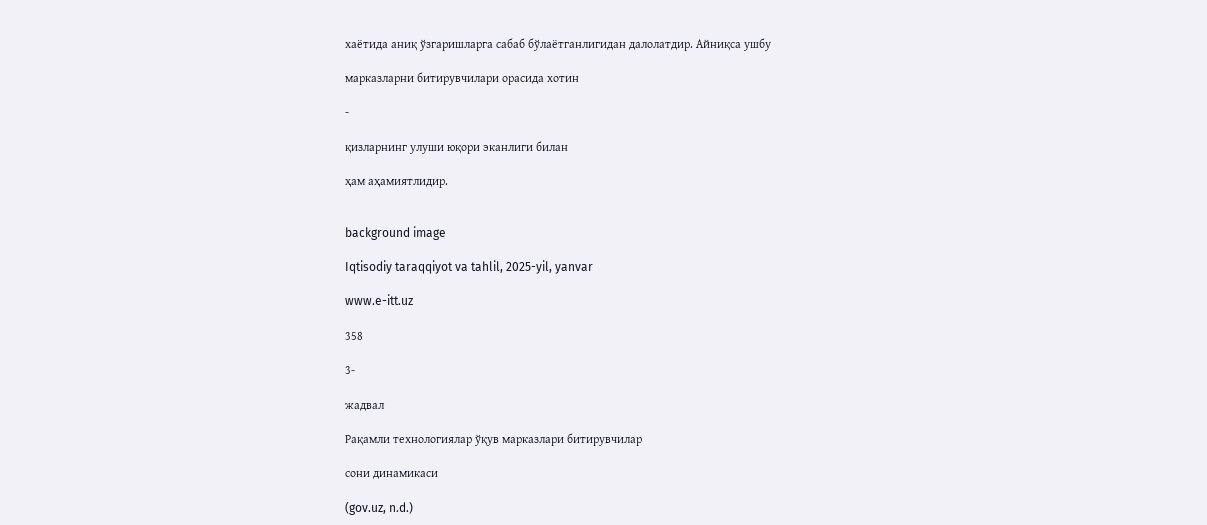хаётида аниқ ўзгаришларга сабаб бўлаётганлигидан далолатдир. Айниқса ушбу

марказларни битирувчилари орасида хотин

-

қизларнинг улуши юқори эканлиги билан

ҳам аҳамиятлидир.


background image

Iqtisodiy taraqqiyot va tahlil, 2025-yil, yanvar

www.e-itt.uz

358

3-

жадвал

Рақамли технологиялар ўқув марказлари битирувчилар

сони динамикаси

(gov.uz, n.d.)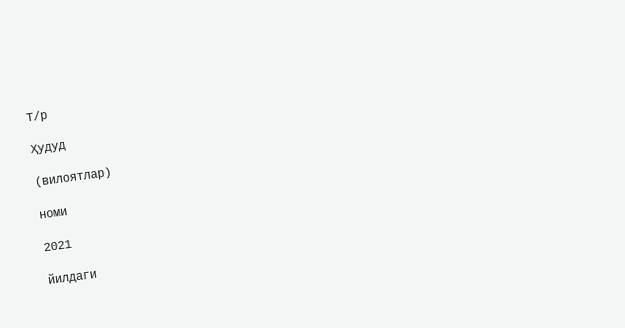Т/р

Ҳудуд

(вилоятлар)

номи

2021

йилдаги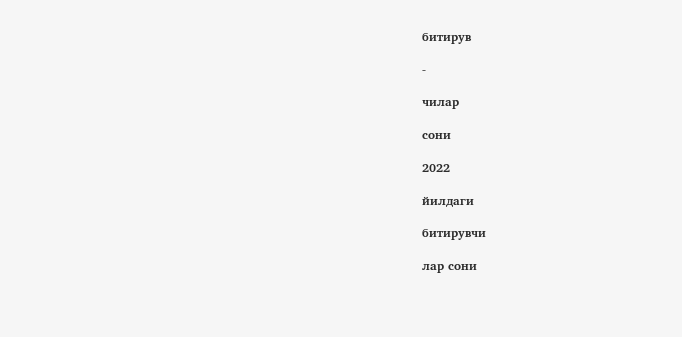битирув

-

чилар

сони

2022

йилдаги

битирувчи

лар сони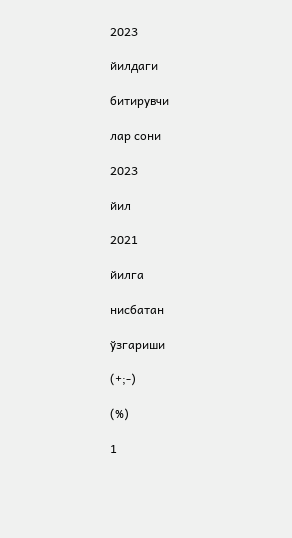2023

йилдаги

битирувчи

лар сони

2023

йил

2021

йилга

нисбатан

ўзгариши

(+;-)

(%)

1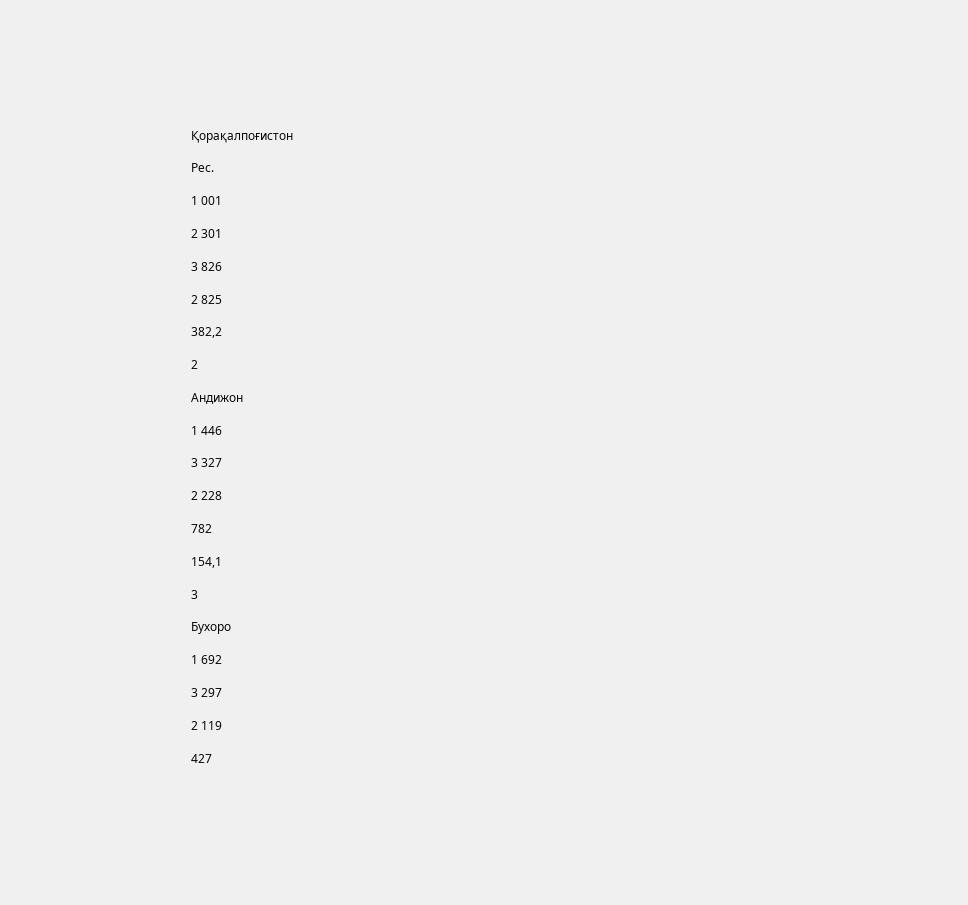Қорақалпоғистон

Рес.

1 001

2 301

3 826

2 825

382,2

2

Андижон

1 446

3 327

2 228

782

154,1

3

Бухоро

1 692

3 297

2 119

427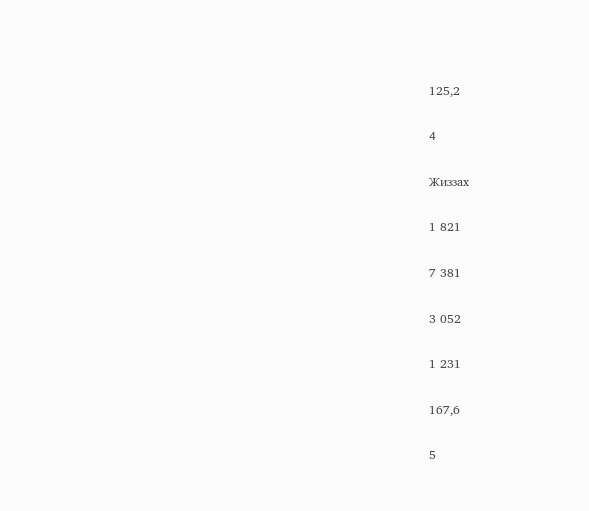125,2

4

Жиззах

1 821

7 381

3 052

1 231

167,6

5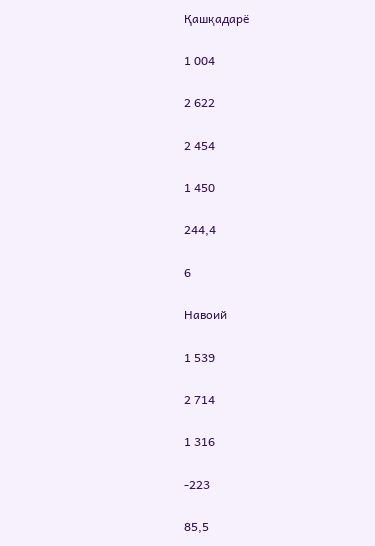Қашқадарё

1 004

2 622

2 454

1 450

244,4

6

Навоий

1 539

2 714

1 316

-223

85,5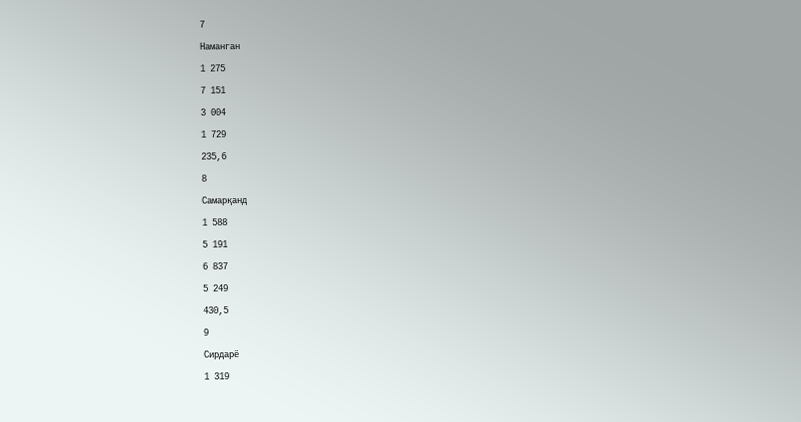7

Наманган

1 275

7 151

3 004

1 729

235,6

8

Самарқанд

1 588

5 191

6 837

5 249

430,5

9

Сирдарё

1 319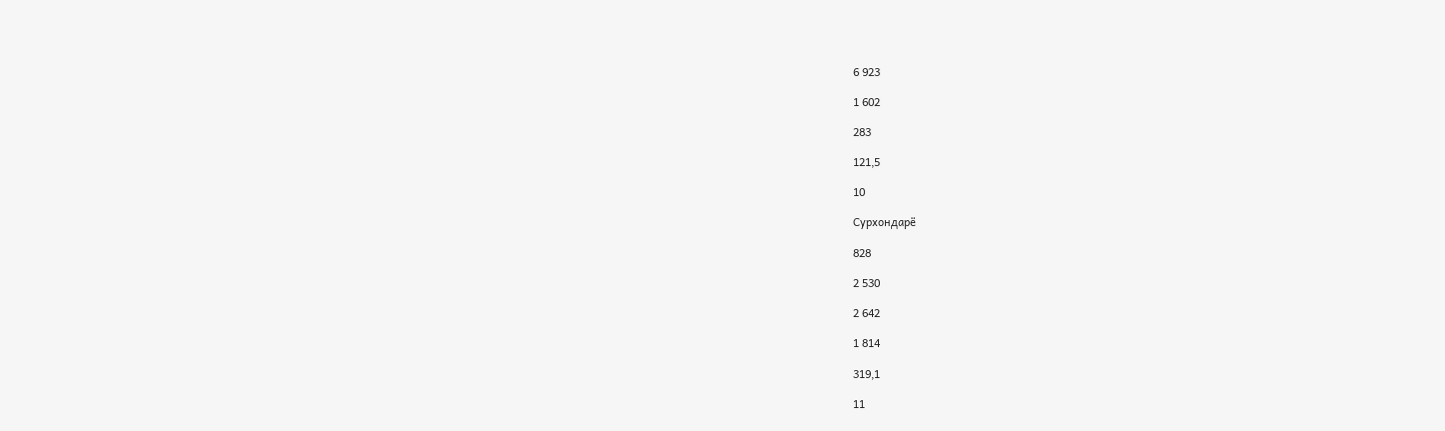6 923

1 602

283

121,5

10

Сурхондарё

828

2 530

2 642

1 814

319,1

11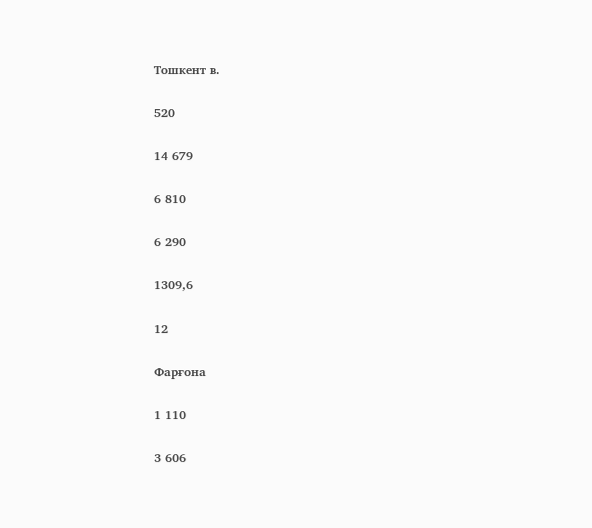Тошкент в.

520

14 679

6 810

6 290

1309,6

12

Фарғона

1 110

3 606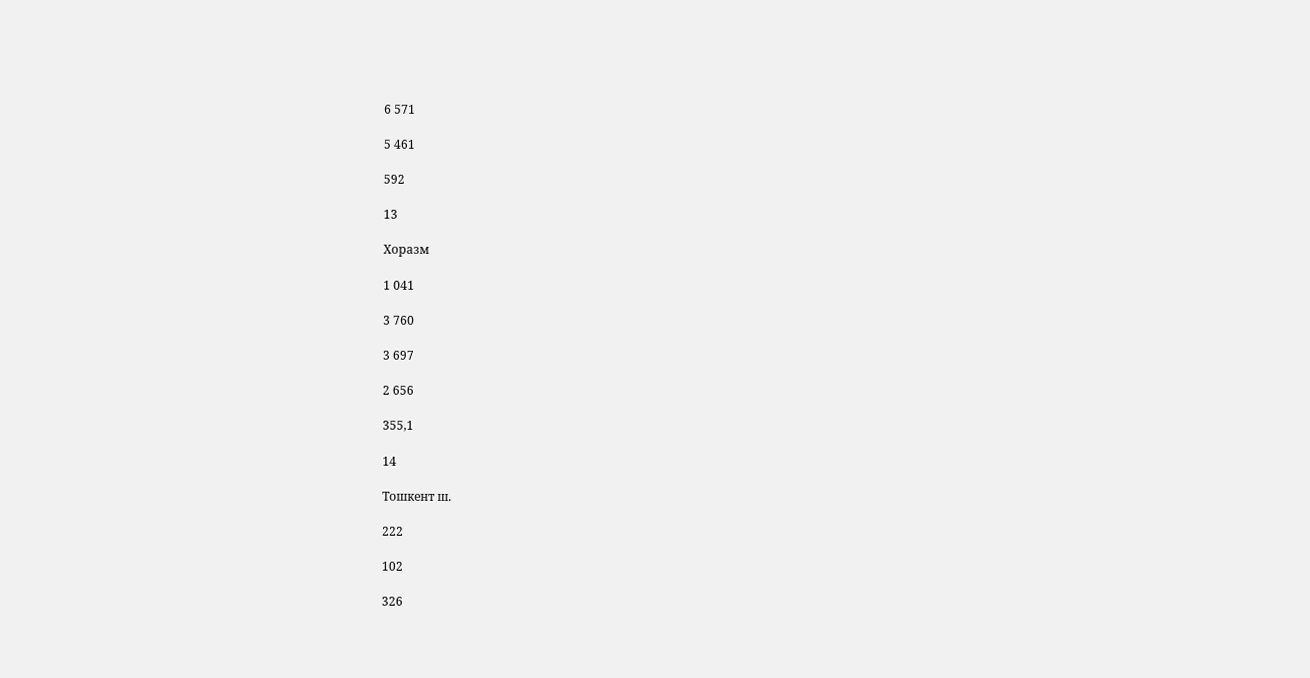6 571

5 461

592

13

Хоразм

1 041

3 760

3 697

2 656

355,1

14

Тошкент ш.

222

102

326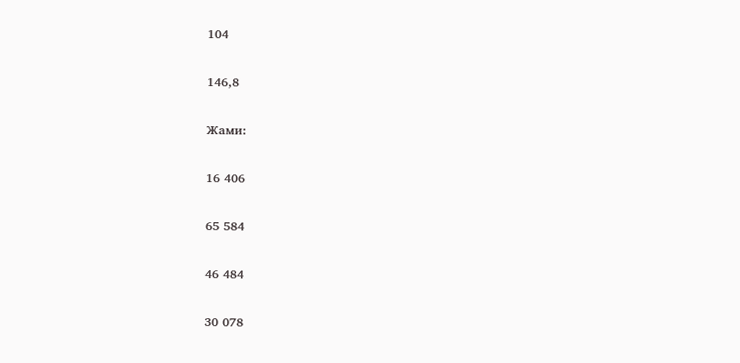104

146,8

Жами:

16 406

65 584

46 484

30 078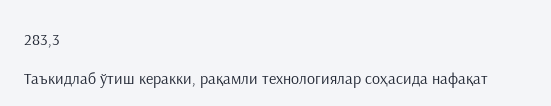283,3

Таъкидлаб ўтиш керакки, рақамли технологиялар соҳасида нафақат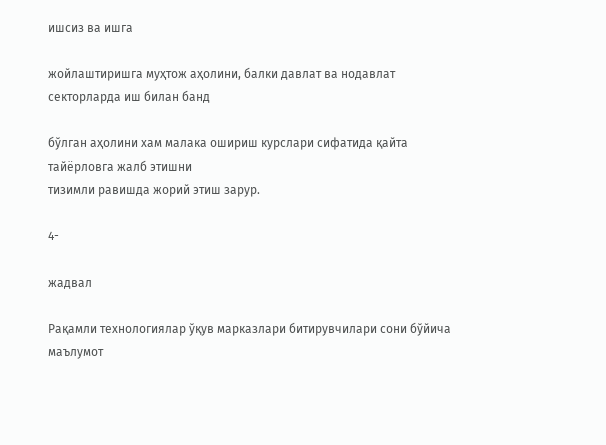ишсиз ва ишга

жойлаштиришга муҳтож аҳолини, балки давлат ва нодавлат секторларда иш билан банд

бўлган аҳолини хам малака ошириш курслари сифатида қайта тайёрловга жалб этишни
тизимли равишда жорий этиш зарур.

4-

жадвал

Рақамли технологиялар ўқув марказлари битирувчилари сони бўйича маълумот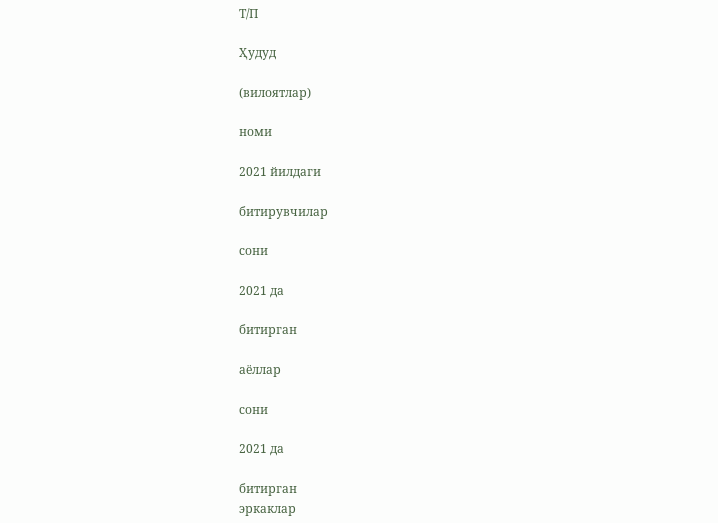Т/П

Ҳудуд

(вилоятлар)

номи

2021 йилдаги

битирувчилар

сони

2021 да

битирган

аёллар

сони

2021 да

битирган
эркаклар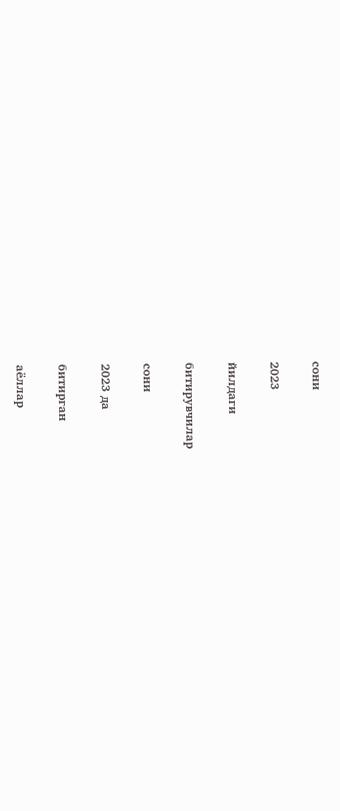сони

2023

йилдаги

битирувчилар

сони

2023 да

битирган

аёллар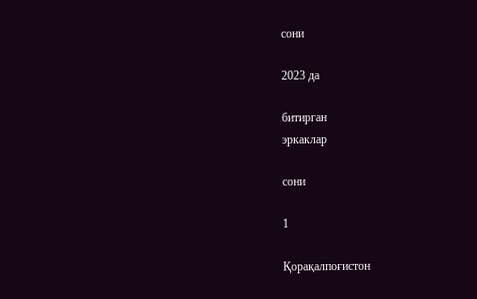сони

2023 да

битирган
эркаклар

сони

1

Қорақалпоғистон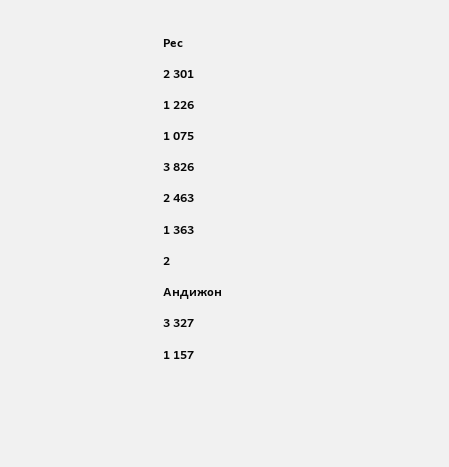Рес

2 301

1 226

1 075

3 826

2 463

1 363

2

Андижон

3 327

1 157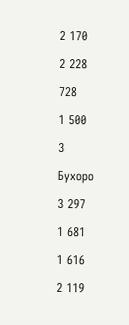2 170

2 228

728

1 500

3

Бухоро

3 297

1 681

1 616

2 119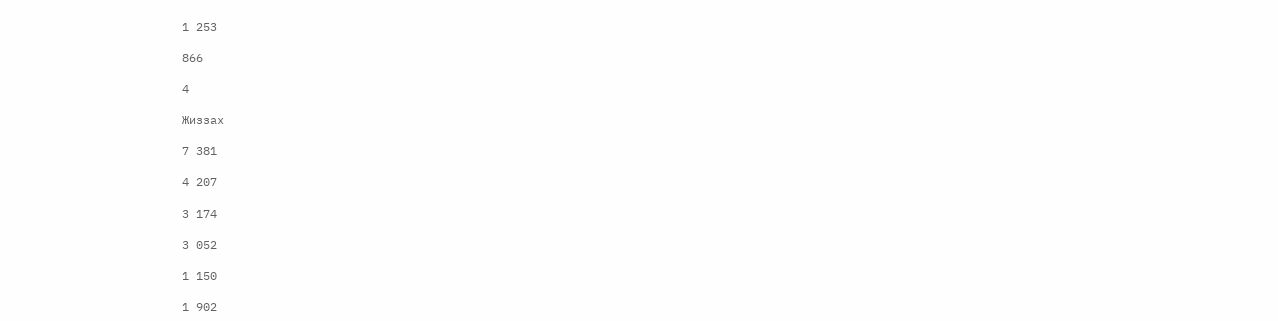1 253

866

4

Жиззах

7 381

4 207

3 174

3 052

1 150

1 902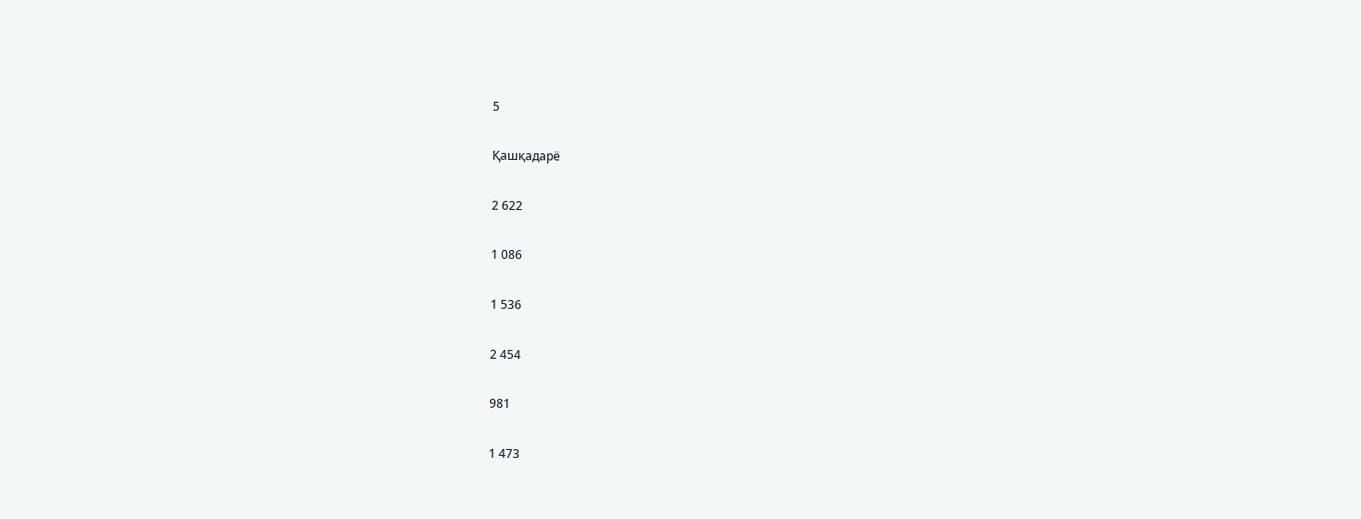5

Қашқадарё

2 622

1 086

1 536

2 454

981

1 473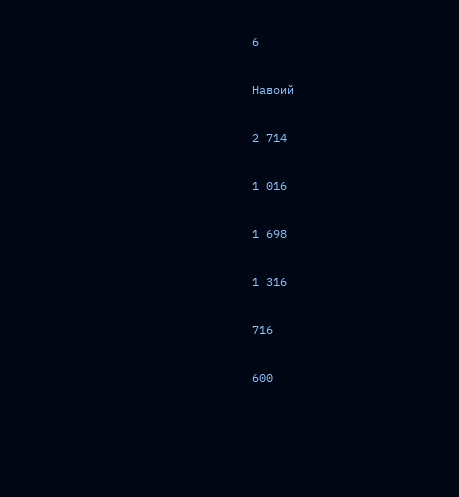6

Навоий

2 714

1 016

1 698

1 316

716

600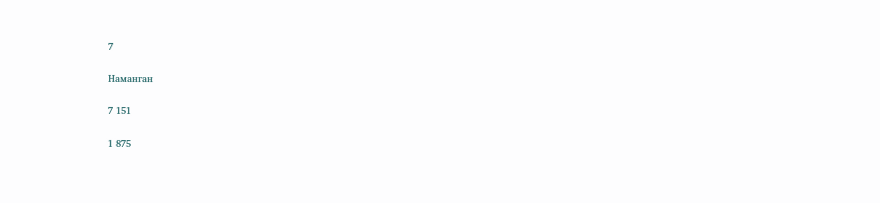7

Наманган

7 151

1 875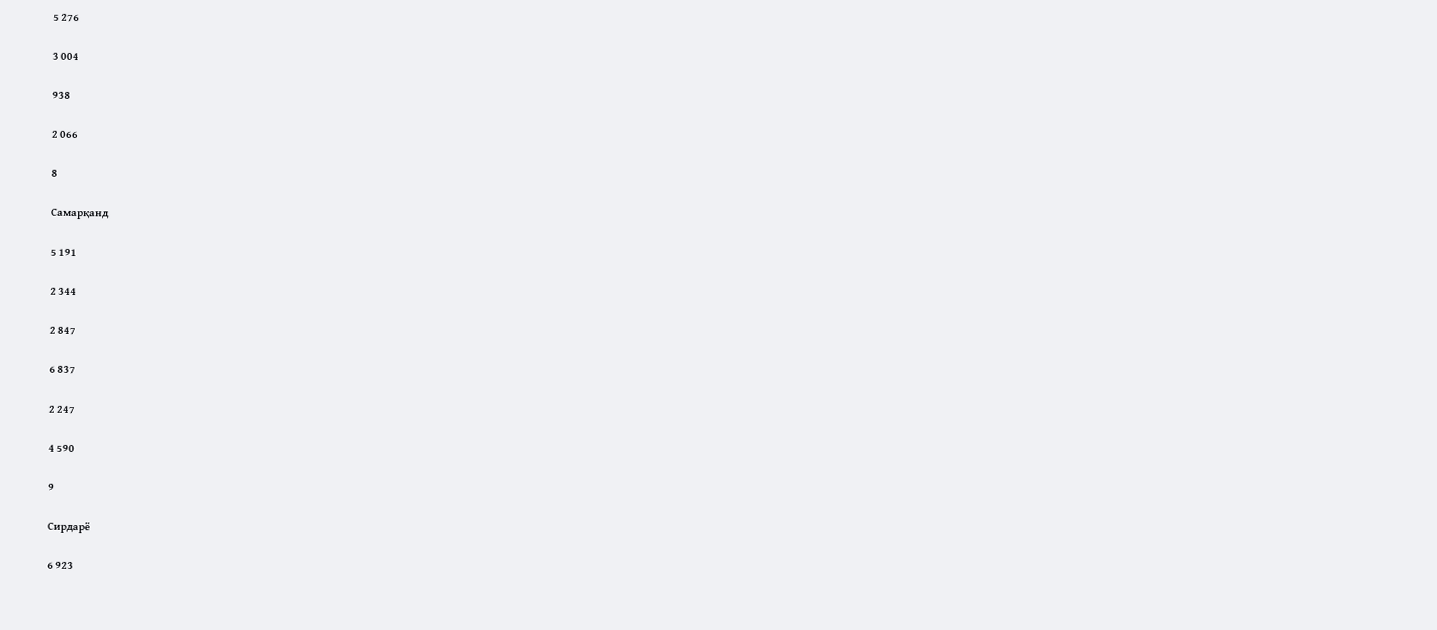5 276

3 004

938

2 066

8

Самарқанд

5 191

2 344

2 847

6 837

2 247

4 590

9

Сирдарё

6 923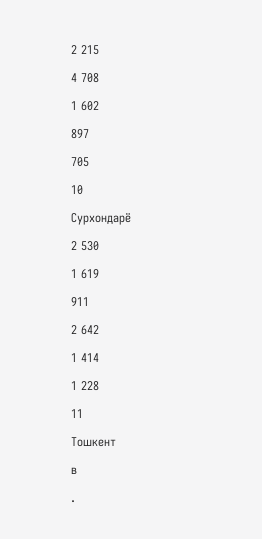2 215

4 708

1 602

897

705

10

Сурхондарё

2 530

1 619

911

2 642

1 414

1 228

11

Тошкент

в

.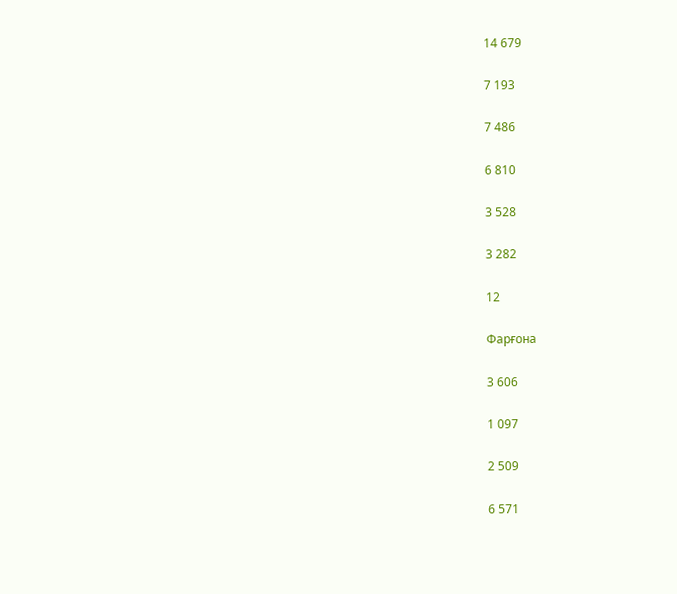14 679

7 193

7 486

6 810

3 528

3 282

12

Фарғона

3 606

1 097

2 509

6 571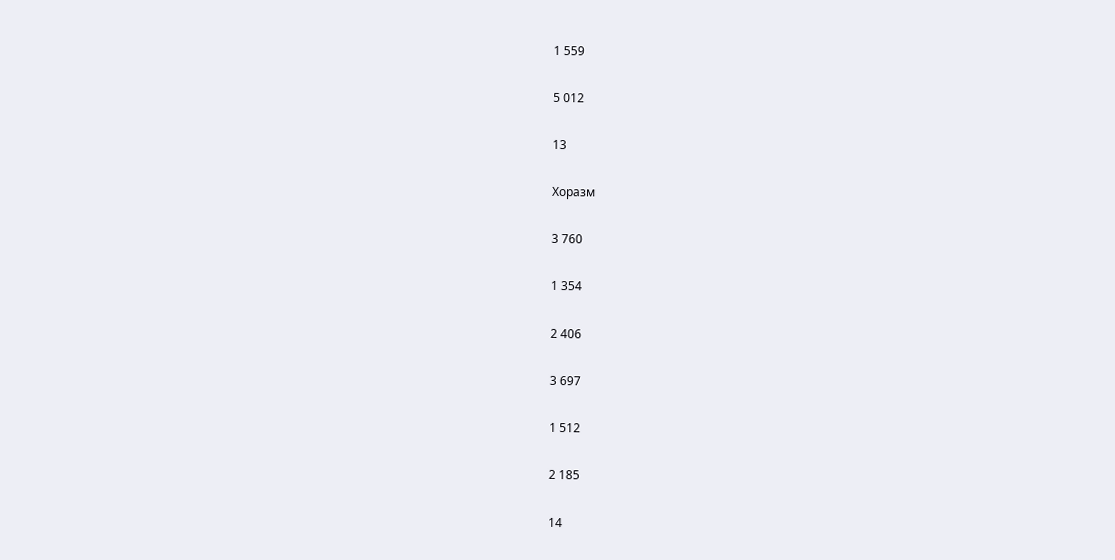1 559

5 012

13

Хоразм

3 760

1 354

2 406

3 697

1 512

2 185

14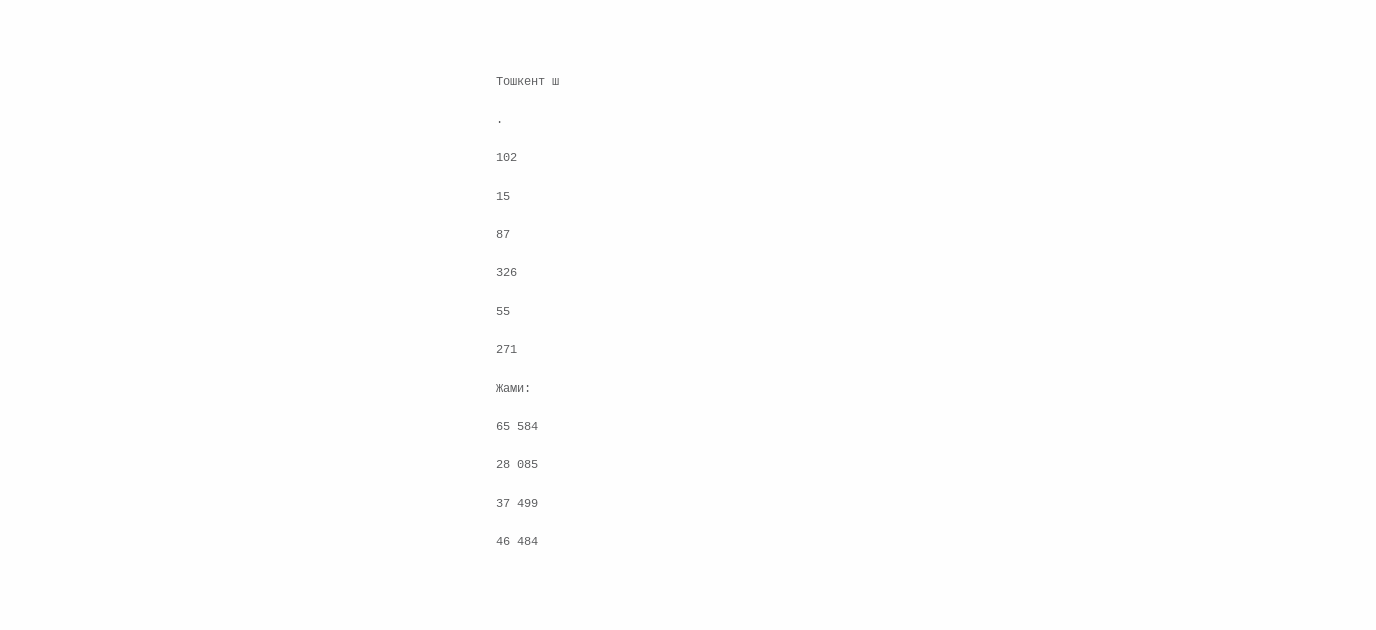Тошкент ш

.

102

15

87

326

55

271

Жами:

65 584

28 085

37 499

46 484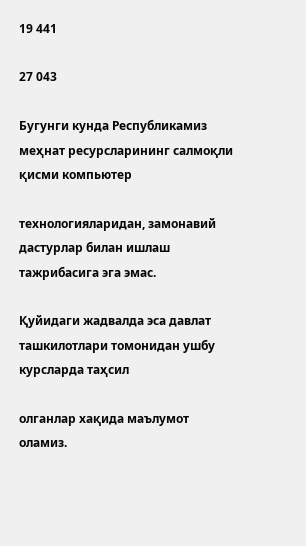19 441

27 043

Бугунги кунда Республикамиз меҳнат ресурсларининг салмоқли қисми компьютер

технологияларидан, замонавий дастурлар билан ишлаш тажрибасига эга эмас.

Қуйидаги жадвалда эса давлат ташкилотлари томонидан ушбу курсларда таҳсил

олганлар хақида маълумот оламиз.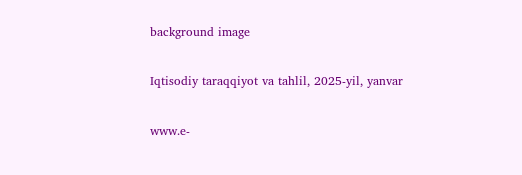background image

Iqtisodiy taraqqiyot va tahlil, 2025-yil, yanvar

www.e-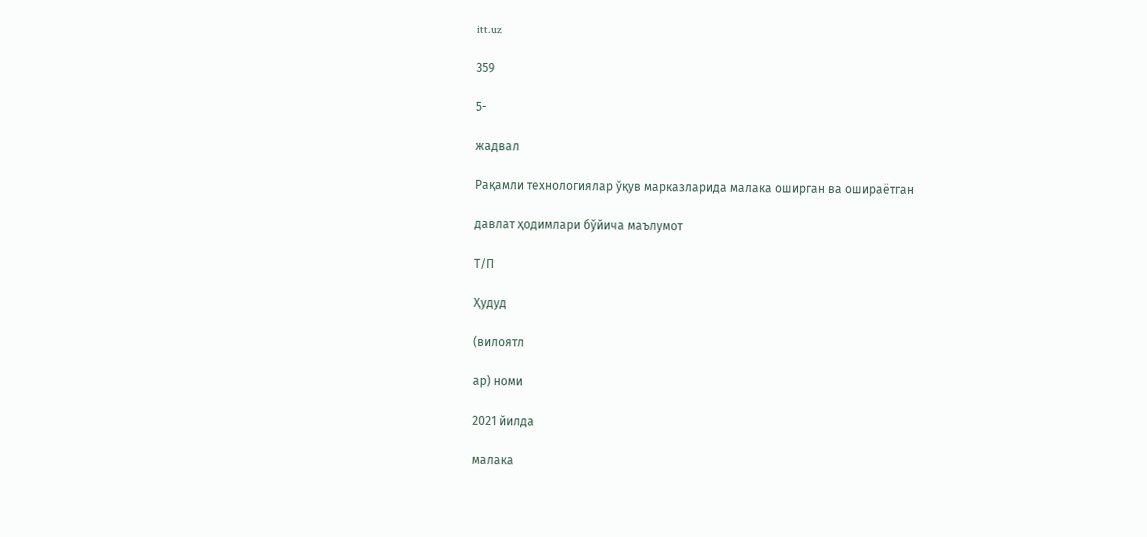itt.uz

359

5-

жадвал

Рақамли технологиялар ўқув марказларида малака оширган ва ошираётган

давлат ҳодимлари бўйича маълумот

Т/П

Ҳудуд

(вилоятл

ар) номи

2021 йилда

малака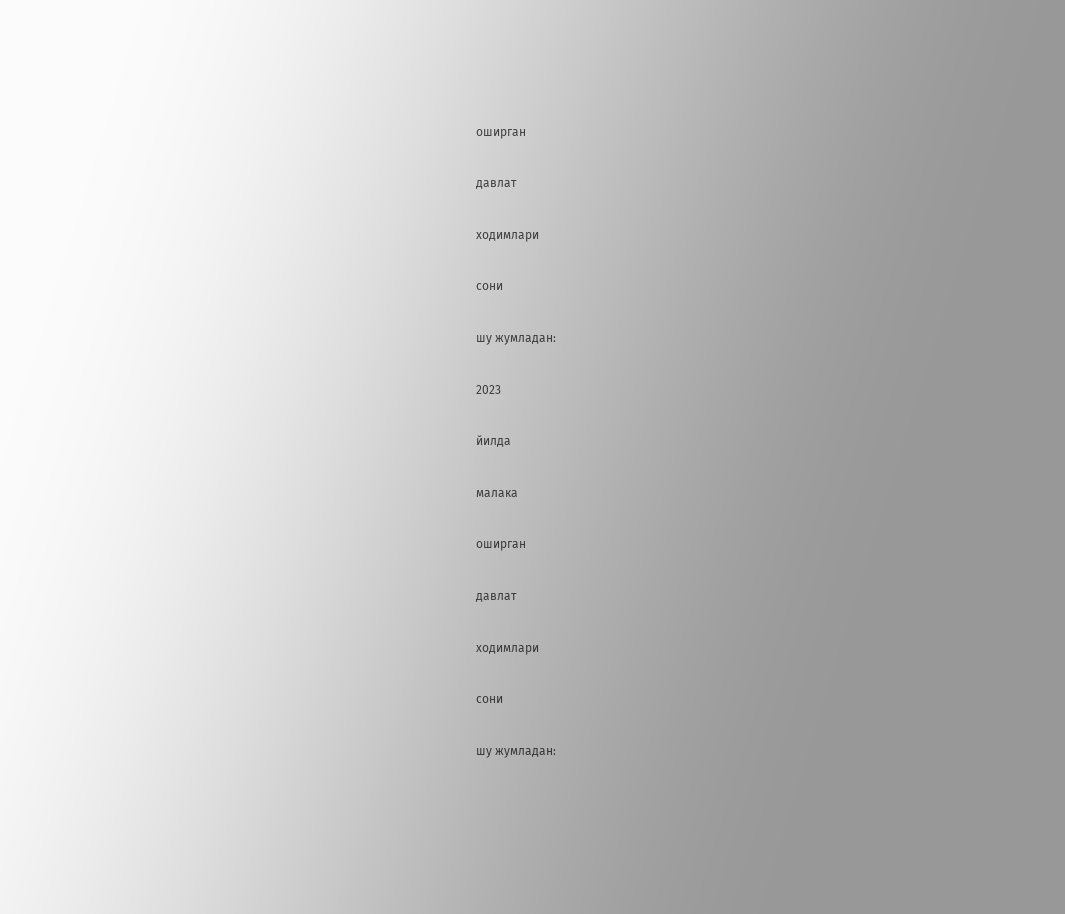оширган

давлат

ходимлари

сони

шу жумладан:

2023

йилда

малака

оширган

давлат

ходимлари

сони

шу жумладан: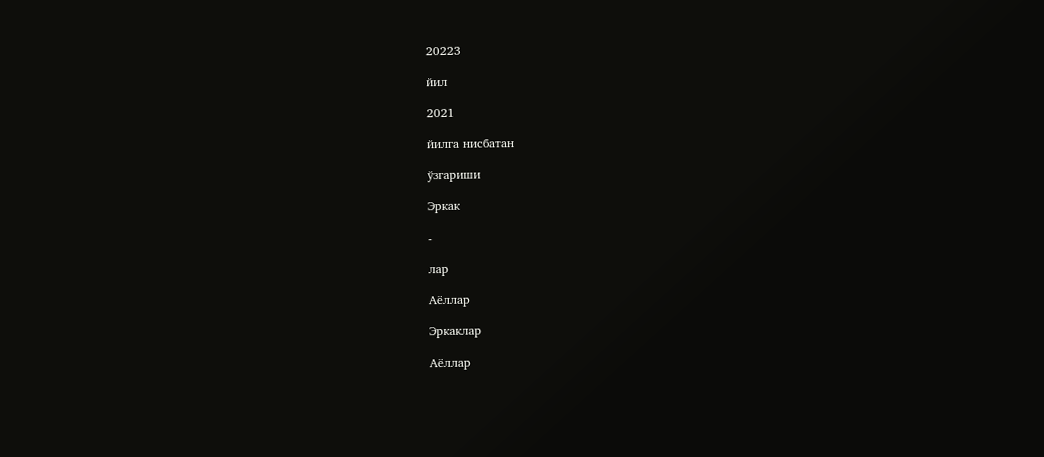20223

йил

2021

йилга нисбатан

ўзгариши

Эркак

-

лар

Аёллар

Эркаклар

Аёллар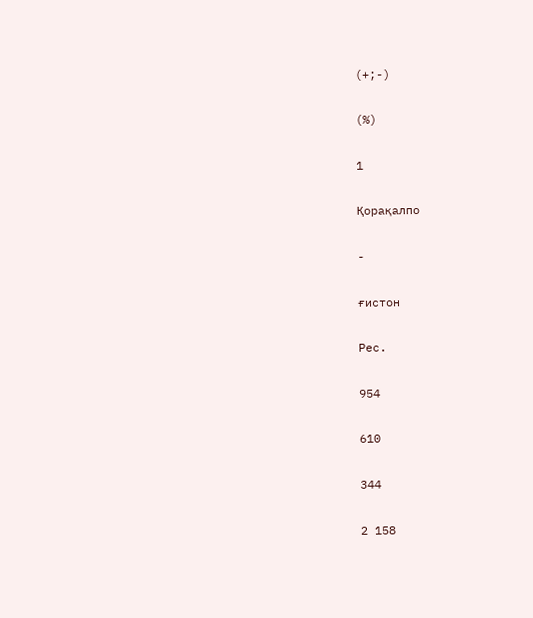(+;-)

(%)

1

Қорақалпо

-

ғистон

Рес.

954

610

344

2 158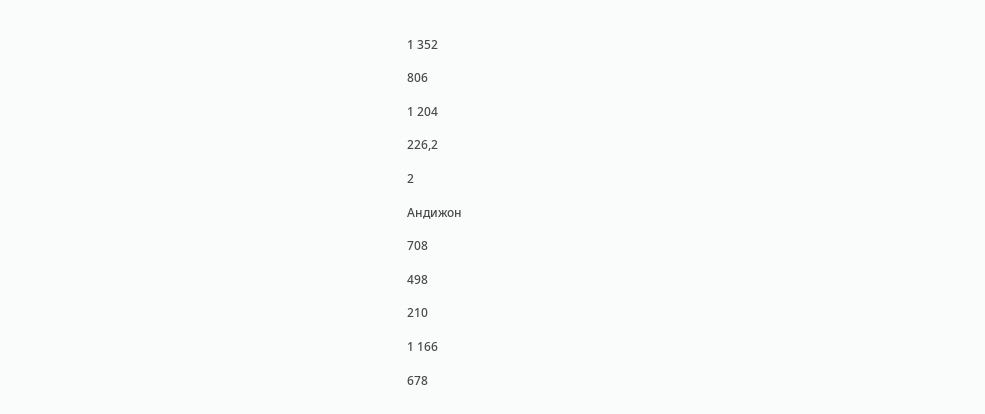1 352

806

1 204

226,2

2

Андижон

708

498

210

1 166

678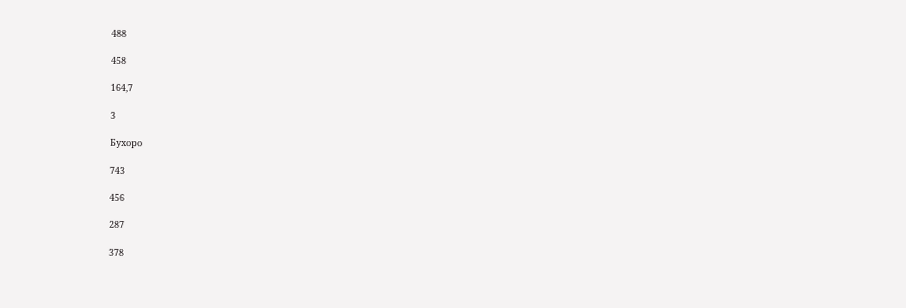488

458

164,7

3

Бухоро

743

456

287

378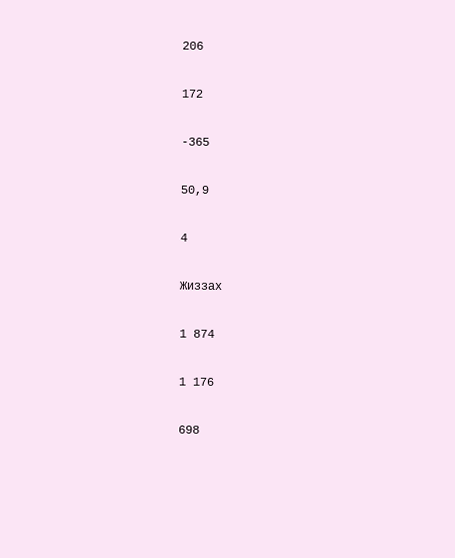206

172

-365

50,9

4

Жиззах

1 874

1 176

698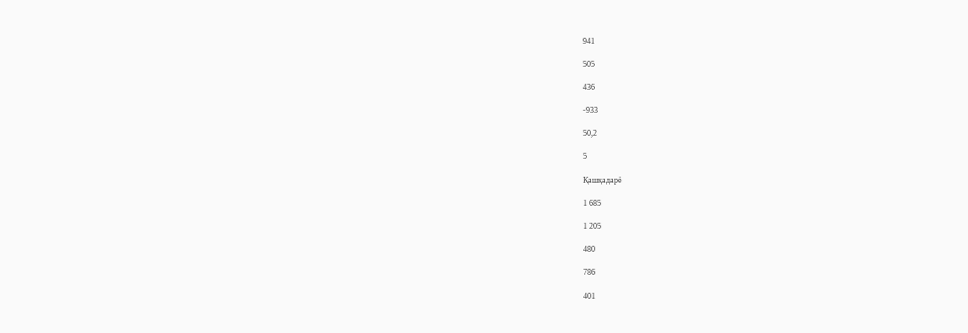941

505

436

-933

50,2

5

Қашқадарё

1 685

1 205

480

786

401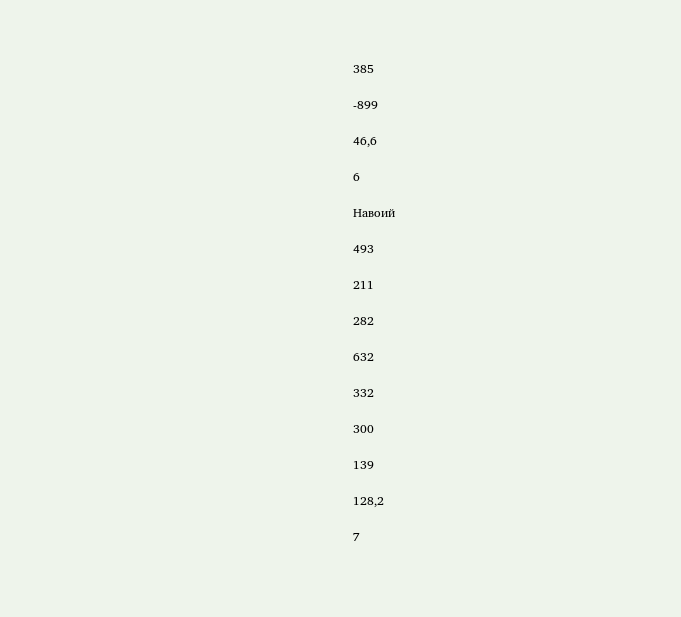385

-899

46,6

6

Навоий

493

211

282

632

332

300

139

128,2

7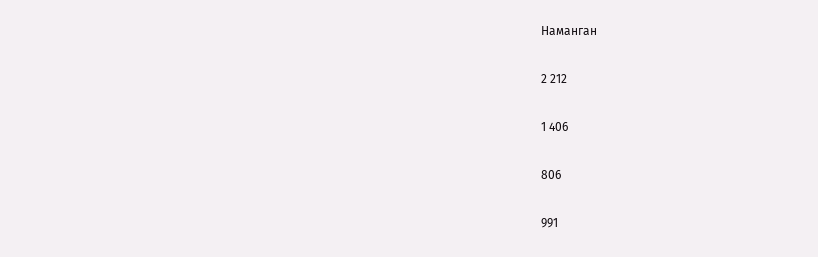Наманган

2 212

1 406

806

991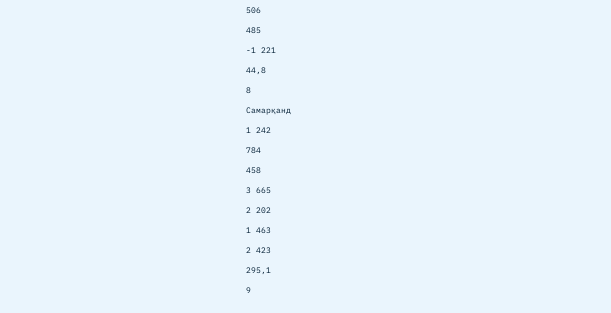506

485

-1 221

44,8

8

Самарқанд

1 242

784

458

3 665

2 202

1 463

2 423

295,1

9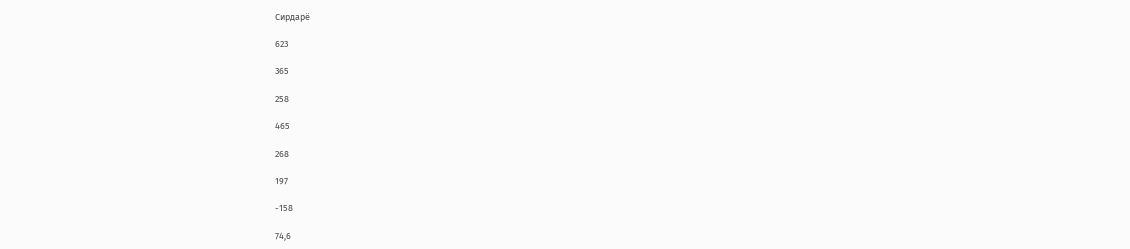Сирдарё

623

365

258

465

268

197

-158

74,6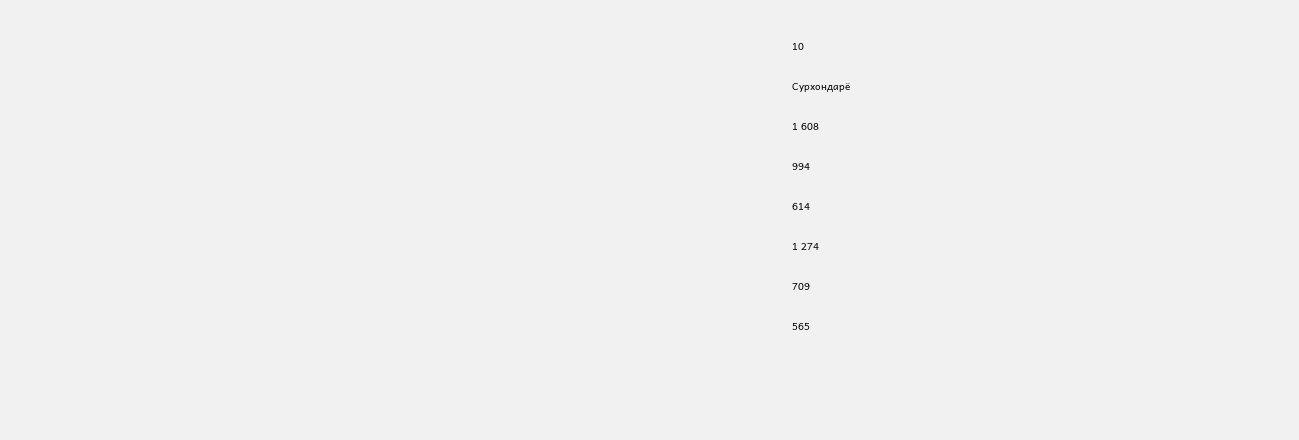10

Сурхондарё

1 608

994

614

1 274

709

565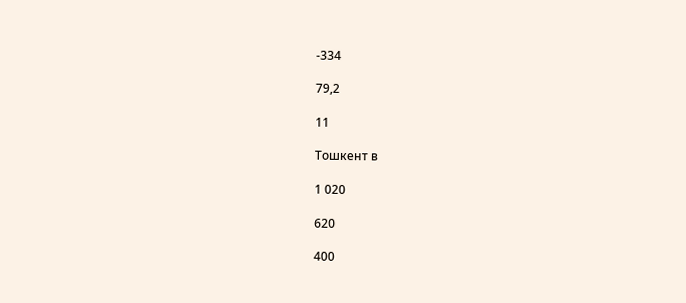-334

79,2

11

Тошкент в

1 020

620

400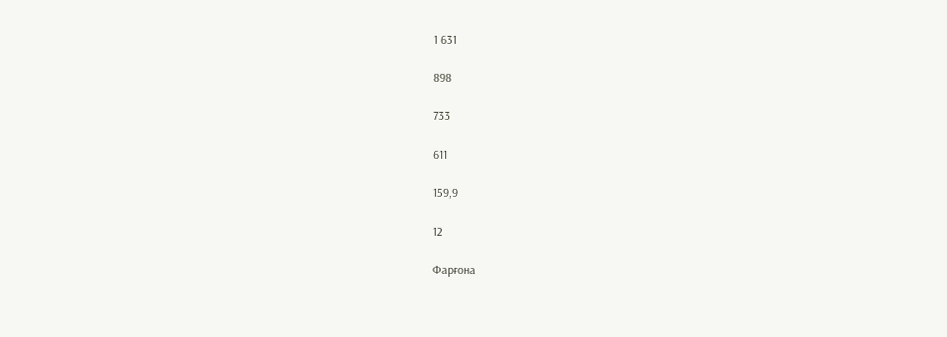1 631

898

733

611

159,9

12

Фарғона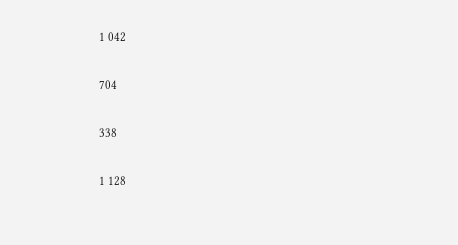1 042

704

338

1 128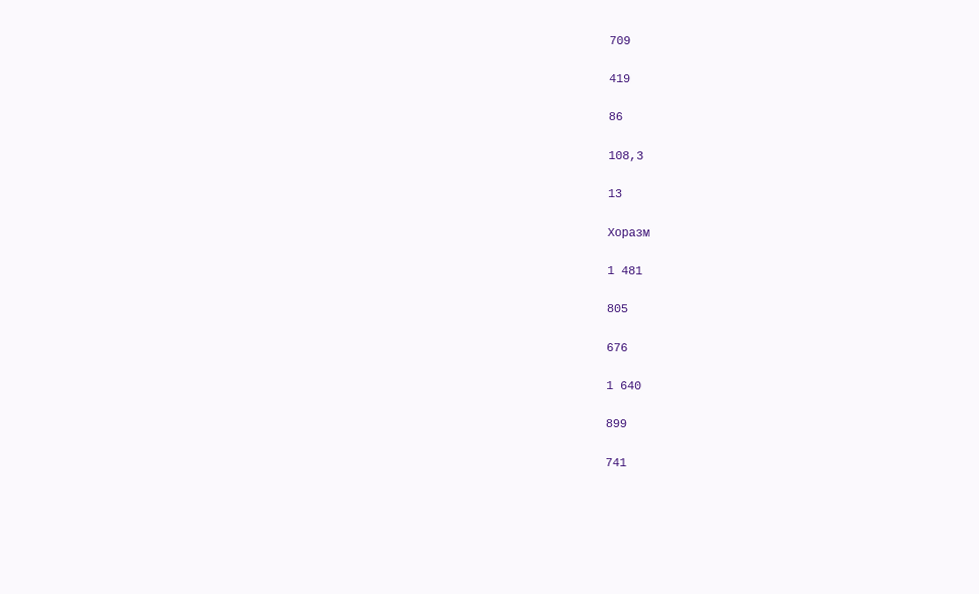709

419

86

108,3

13

Хоразм

1 481

805

676

1 640

899

741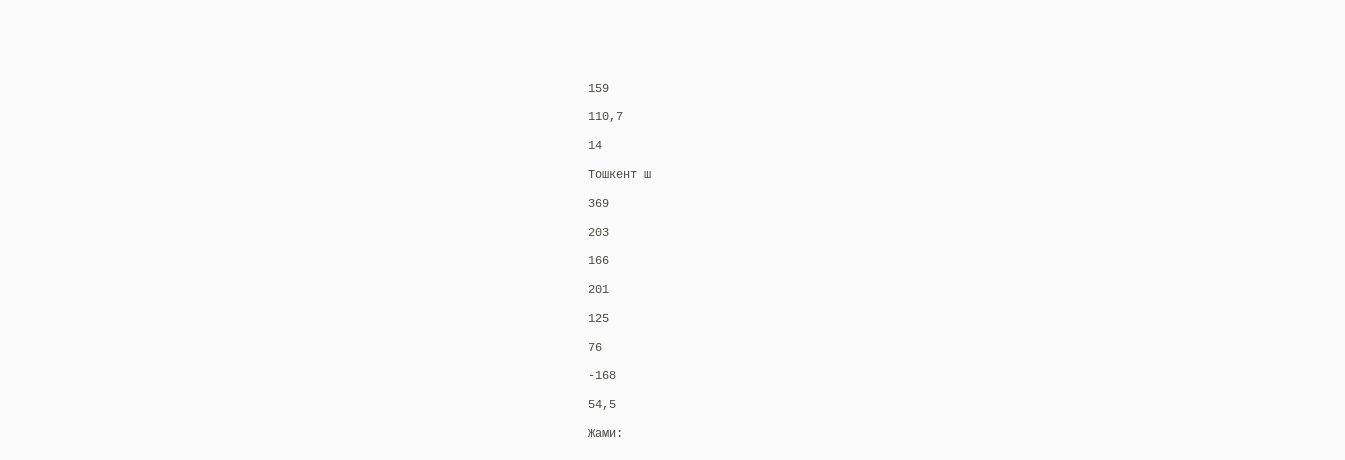159

110,7

14

Тошкент ш

369

203

166

201

125

76

-168

54,5

Жами: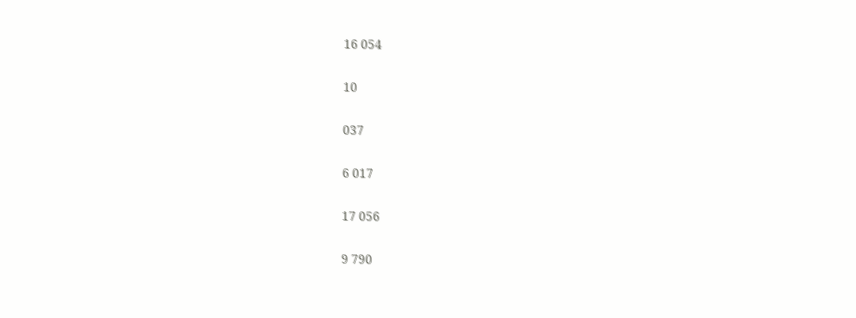16 054

10

037

6 017

17 056

9 790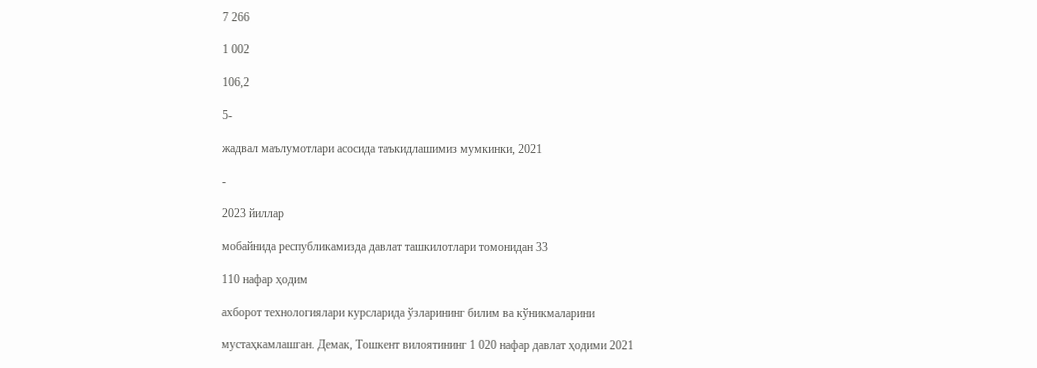7 266

1 002

106,2

5-

жадвал маълумотлари асосида таъкидлашимиз мумкинки, 2021

-

2023 йиллар

мобайнида республикамизда давлат ташкилотлари томонидан 33

110 нафар ҳодим

ахборот технологиялари курсларида ўзларининг билим ва кўникмаларини

мустаҳкамлашган. Демак, Тошкент вилоятининг 1 020 нафар давлат ҳодими 2021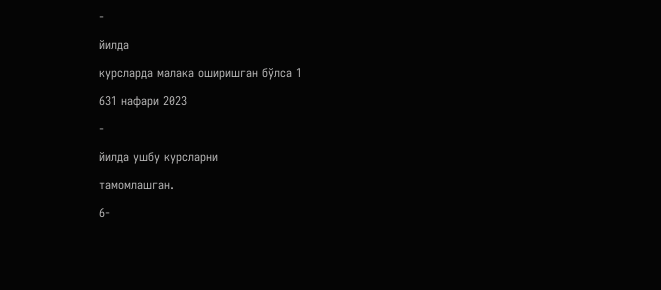-

йилда

курсларда малака оширишган бўлса 1

631 нафари 2023

-

йилда ушбу курсларни

тамомлашган.

6-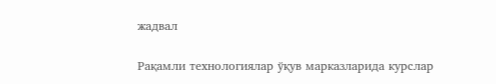жадвал

Рақамли технологиялар ўқув марказларида курслар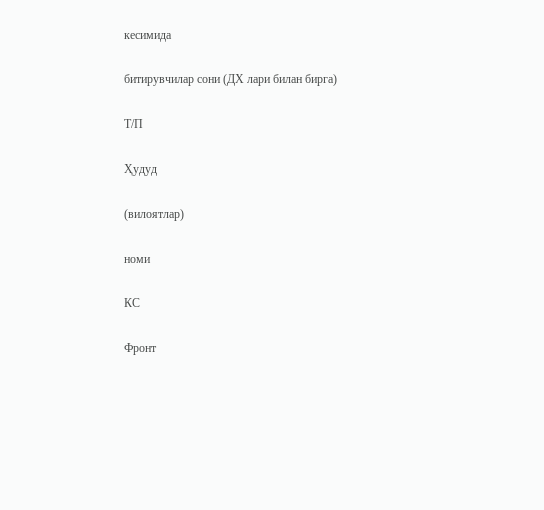кесимида

битирувчилар сони (ДХ лари билан бирга)

Т/П

Ҳудуд

(вилоятлар)

номи

КC

Фронт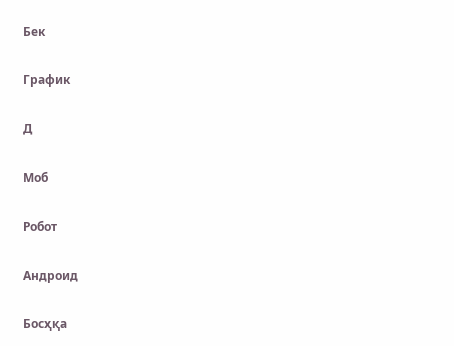Бек

График

Д

Моб

Робот

Андроид

Босҳқа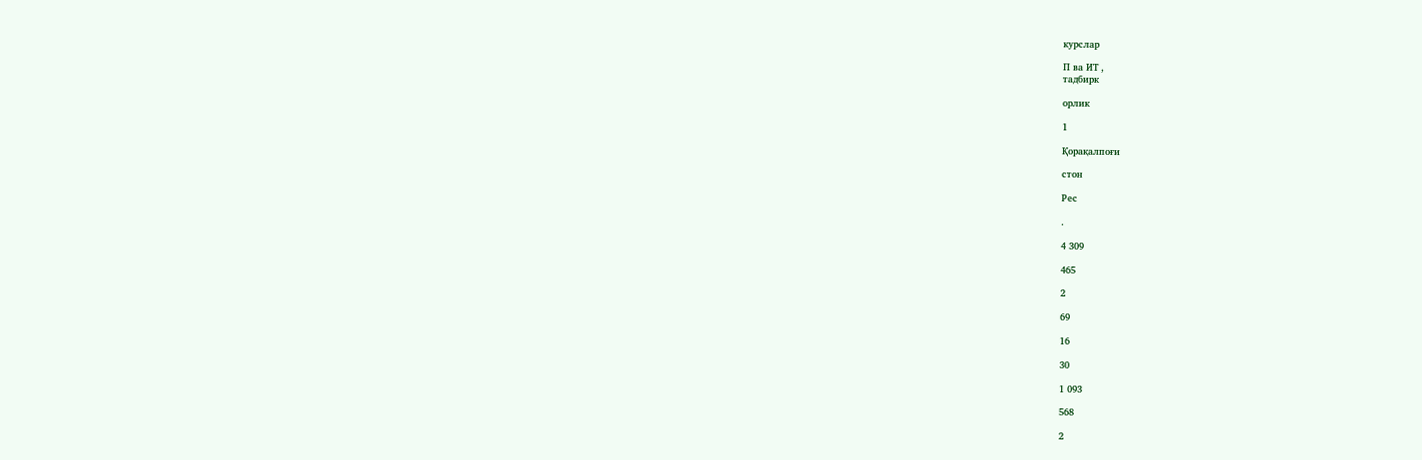курслар

П ва ИТ ,
тадбирк

орлик

1

Қорақалпоғи

стон

Рес

.

4 309

465

2

69

16

30

1 093

568

2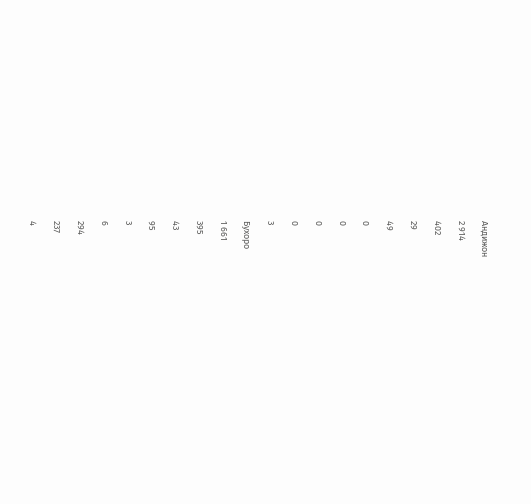Андижон

2 914

402

29

49

0

0

0

0

3

Бухоро

1 661

395

43

95

3

6

294

237

4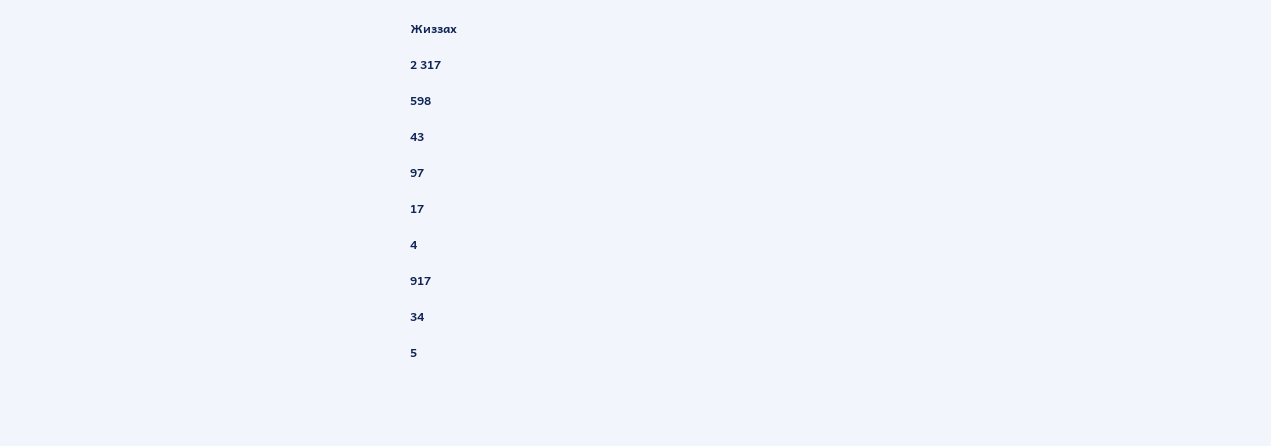Жиззах

2 317

598

43

97

17

4

917

34

5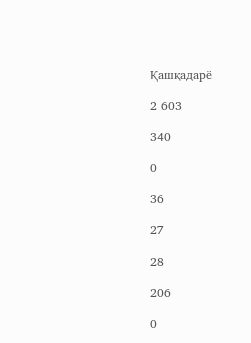Қашқадарё

2 603

340

0

36

27

28

206

0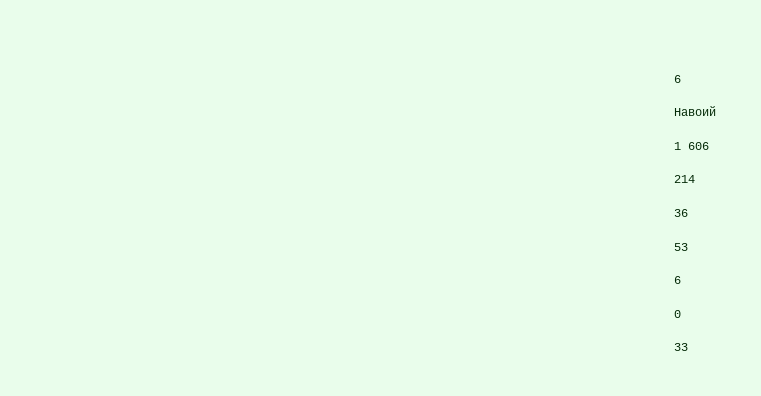6

Навоий

1 606

214

36

53

6

0

33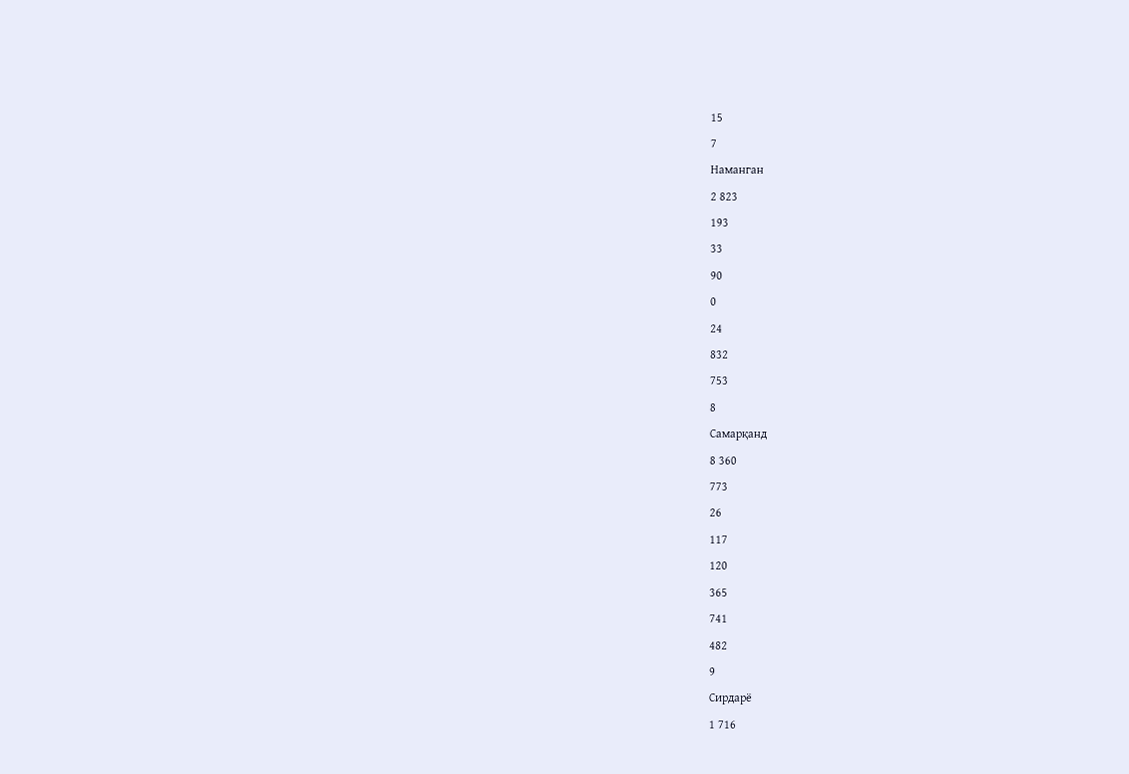15

7

Наманган

2 823

193

33

90

0

24

832

753

8

Самарқанд

8 360

773

26

117

120

365

741

482

9

Сирдарё

1 716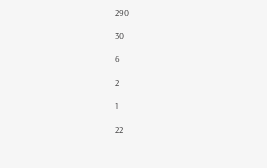290

30

6

2

1

22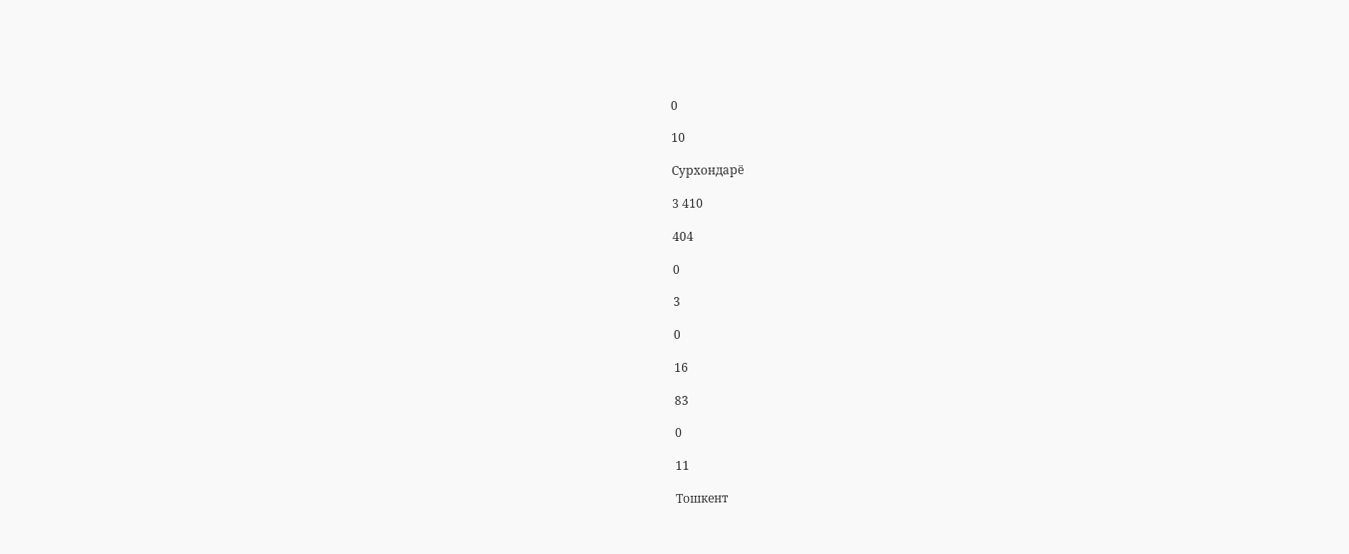0

10

Сурхондарё

3 410

404

0

3

0

16

83

0

11

Тошкент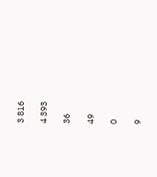3 816

4 393

36

49

0

9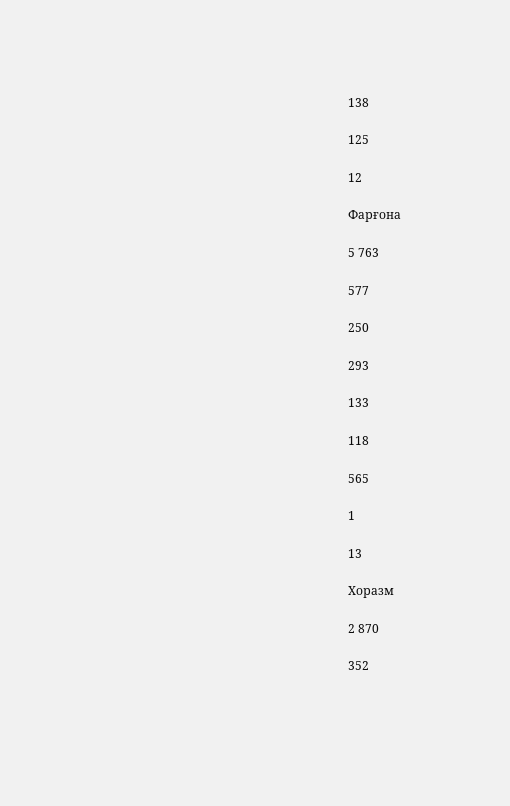138

125

12

Фарғона

5 763

577

250

293

133

118

565

1

13

Хоразм

2 870

352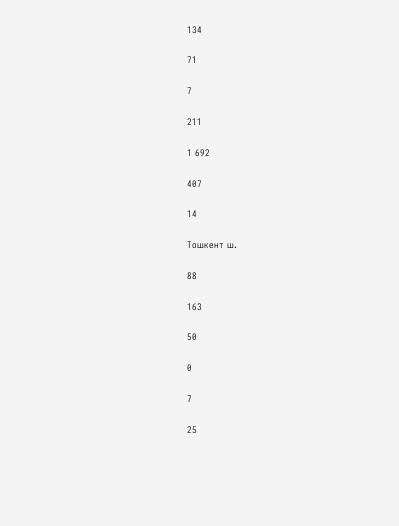134

71

7

211

1 692

407

14

Тошкент ш.

88

163

50

0

7

25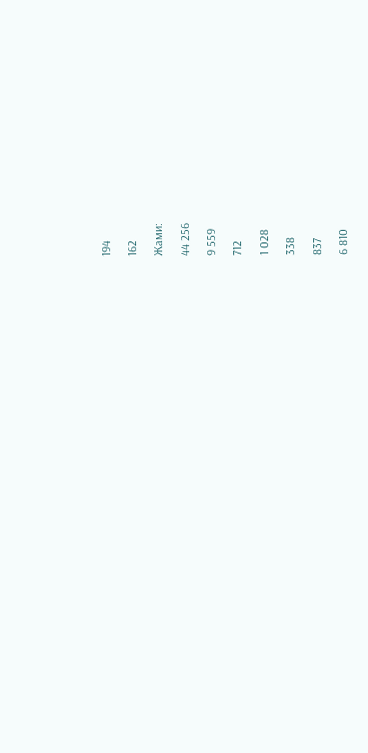194

162

Жами:

44 256

9 559

712

1 028

338

837

6 810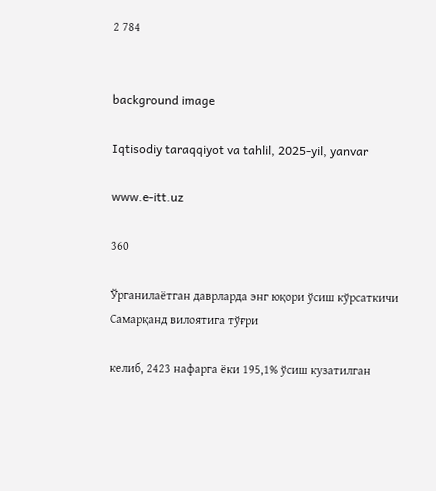2 784


background image

Iqtisodiy taraqqiyot va tahlil, 2025-yil, yanvar

www.e-itt.uz

360

Ўрганилаётган даврларда энг юқори ўсиш кўрсаткичи Самарқанд вилоятига тўғри

келиб, 2423 нафарга ёки 195,1% ўсиш кузатилган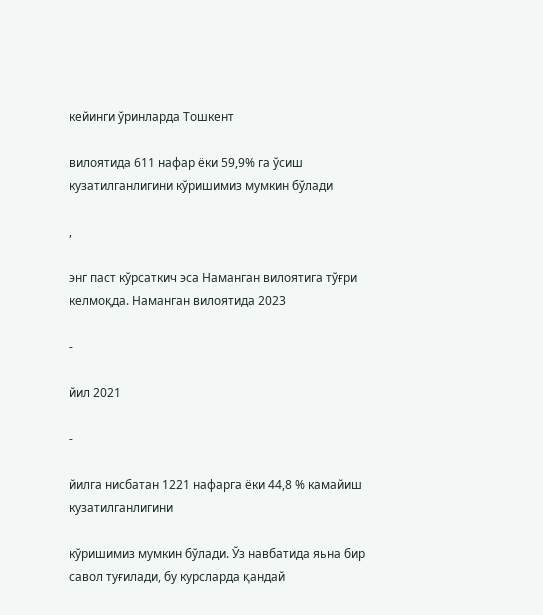кейинги ўринларда Тошкент

вилоятида 611 нафар ёки 59,9% га ўсиш кузатилганлигини кўришимиз мумкин бўлади

,

энг паст кўрсаткич эса Наманган вилоятига тўғри келмоқда. Наманган вилоятида 2023

-

йил 2021

-

йилга нисбатан 1221 нафарга ёки 44,8 % камайиш кузатилганлигини

кўришимиз мумкин бўлади. Ўз навбатида яьна бир савол туғилади, бу курсларда қандай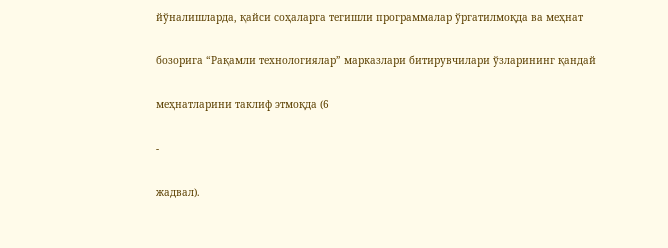йўналишларда, қайси соҳаларга тегишли программалар ўргатилмоқда ва меҳнат

бозорига “Рақамли технологиялар” марказлари битирувчилари ўзларининг қандай

меҳнатларини таклиф этмоқда (6

-

жадвал).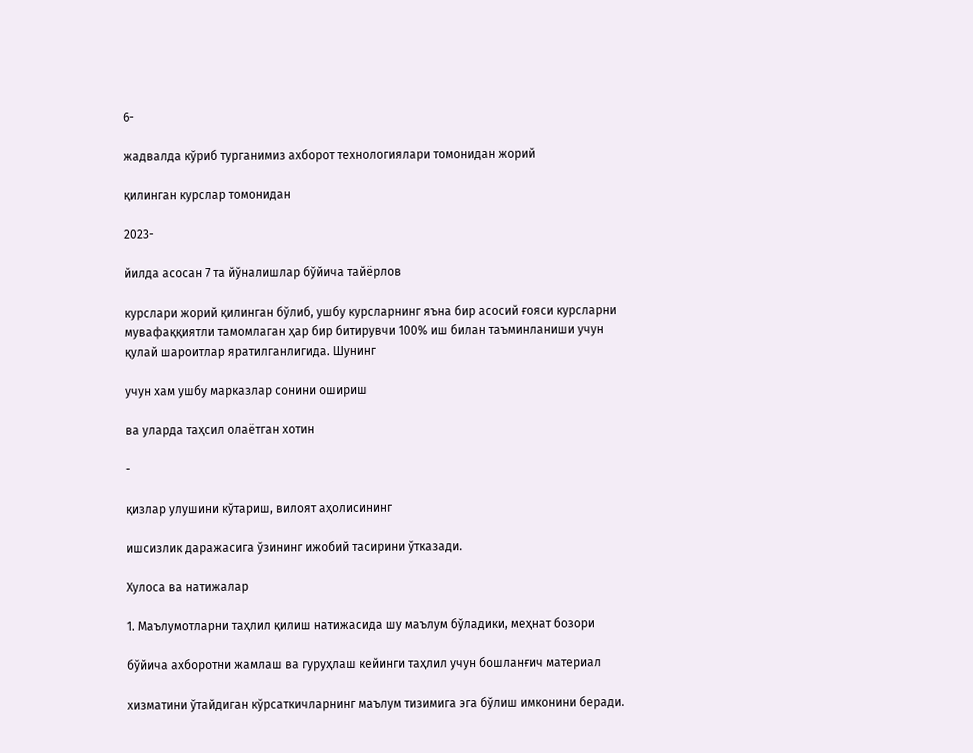6-

жадвалда кўриб турганимиз ахборот технологиялари томонидан жорий

қилинган курслар томонидан

2023-

йилда асосан 7 та йўналишлар бўйича тайёрлов

курслари жорий қилинган бўлиб, ушбу курсларнинг яъна бир асосий ғояси курсларни
мувафаққиятли тамомлаган ҳар бир битирувчи 100% иш билан таъминланиши учун
қулай шароитлар яратилганлигида. Шунинг

учун хам ушбу марказлар сонини ошириш

ва уларда таҳсил олаётган хотин

-

қизлар улушини кўтариш, вилоят аҳолисининг

ишсизлик даражасига ўзининг ижобий тасирини ўтказади.

Хулоса ва натижалар

1. Маълумотларни таҳлил қилиш натижасида шу маълум бўладики, меҳнат бозори

бўйича ахборотни жамлаш ва гуруҳлаш кейинги таҳлил учун бошланғич материал

хизматини ўтайдиган кўрсаткичларнинг маълум тизимига эга бўлиш имконини беради.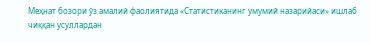Меҳнат бозори ўз амалий фаолиятида «Статистиканинг умумий назарийаси» ишлаб
чиққан усуллардан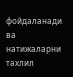фойдаланади ва натижаларни тахлил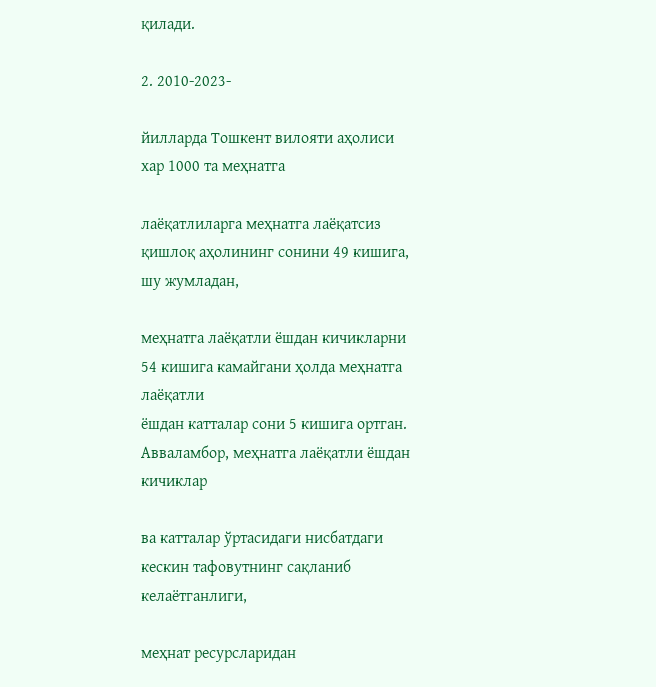қилади.

2. 2010-2023-

йилларда Тошкент вилояти аҳолиси хар 1000 та меҳнатга

лаёқатлиларга меҳнатга лаёқатсиз қишлоқ аҳолининг сонини 49 кишига, шу жумладан,

меҳнатга лаёқатли ёшдан кичикларни 54 кишига камайгани ҳолда меҳнатга лаёқатли
ёшдан катталар сони 5 кишига ортган. Авваламбор, меҳнатга лаёқатли ёшдан кичиклар

ва катталар ўртасидаги нисбатдаги кескин тафовутнинг сақланиб келаётганлиги,

меҳнат ресурсларидан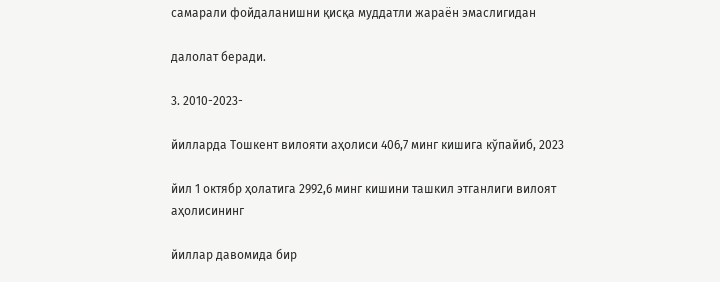самарали фойдаланишни қисқа муддатли жараён эмаслигидан

далолат беради.

3. 2010-2023-

йилларда Тошкент вилояти аҳолиси 406,7 минг кишига кўпайиб, 2023

йил 1 октябр ҳолатига 2992,6 минг кишини ташкил этганлиги вилоят аҳолисининг

йиллар давомида бир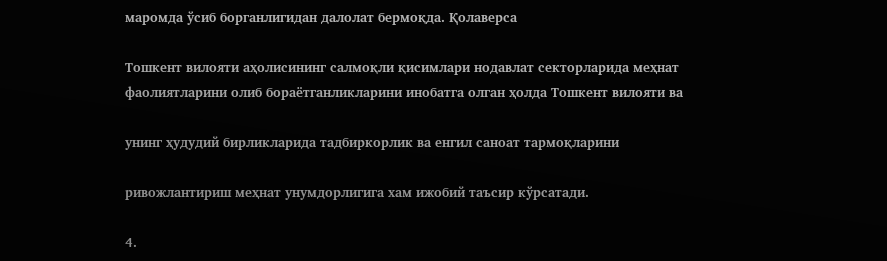маромда ўсиб борганлигидан далолат бермоқда. Қолаверса

Тошкент вилояти аҳолисининг салмоқли қисимлари нодавлат секторларида меҳнат
фаолиятларини олиб бораётганликларини инобатга олган ҳолда Тошкент вилояти ва

унинг ҳудудий бирликларида тадбиркорлик ва енгил саноат тармоқларини

ривожлантириш меҳнат унумдорлигига хам ижобий таъсир кўрсатади.

4.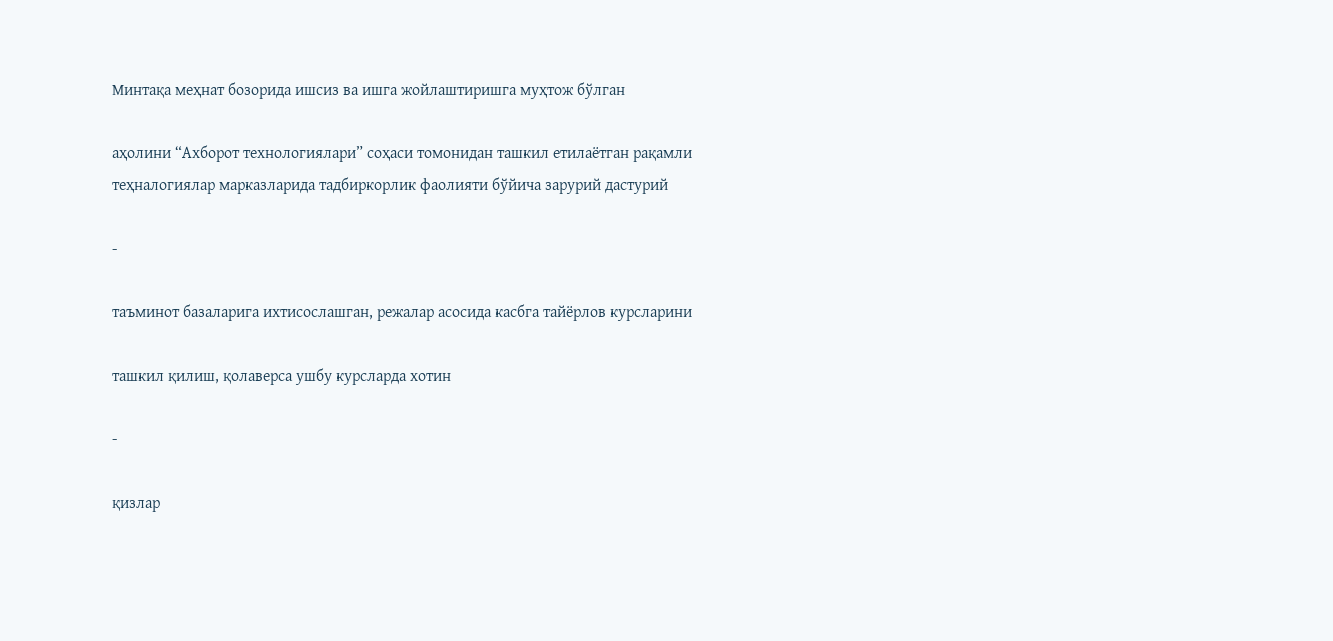Минтақа меҳнат бозорида ишсиз ва ишга жойлаштиришга муҳтож бўлган

аҳолини “Ахборот технологиялари” соҳаси томонидан ташкил етилаётган рақамли
теҳналогиялар марказларида тадбиркорлик фаолияти бўйича зарурий дастурий

-

таъминот базаларига ихтисослашган, режалар асосида касбга тайёрлов курсларини

ташкил қилиш, қолаверса ушбу курсларда хотин

-

қизлар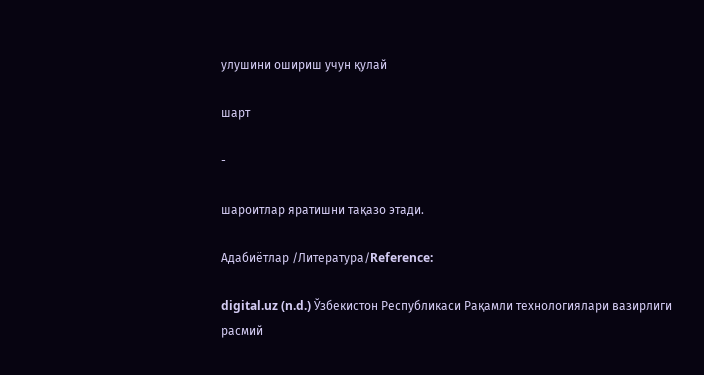улушини ошириш учун қулай

шарт

-

шароитлар яратишни тақазо этади.

Адабиётлар /Литература/Reference:

digital.uz (n.d.) Ўзбекистон Республикаси Рақамли технологиялари вазирлиги расмий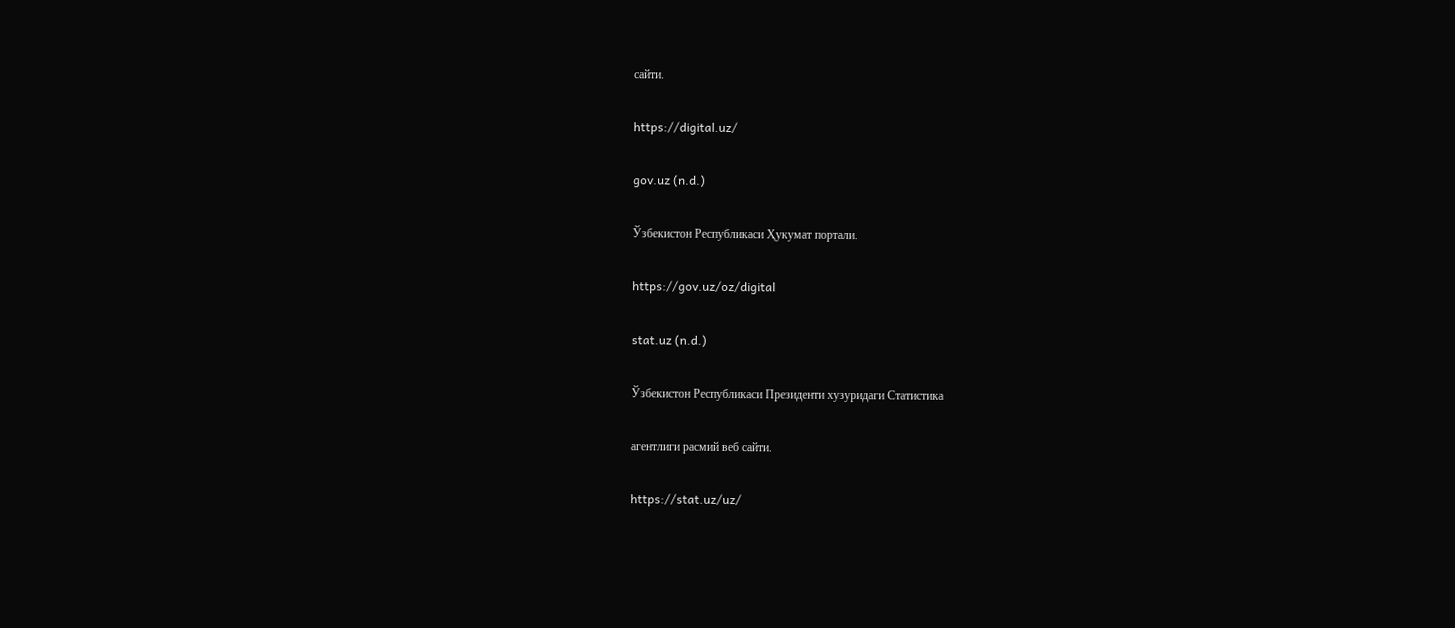сайти.

https://digital.uz/

gov.uz (n.d.)

Ўзбекистон Республикаси Ҳукумат портали.

https://gov.uz/oz/digital

stat.uz (n.d.)

Ўзбекистон Республикаси Президенти хузуридаги Статистика

агентлиги расмий веб сайти.

https://stat.uz/uz/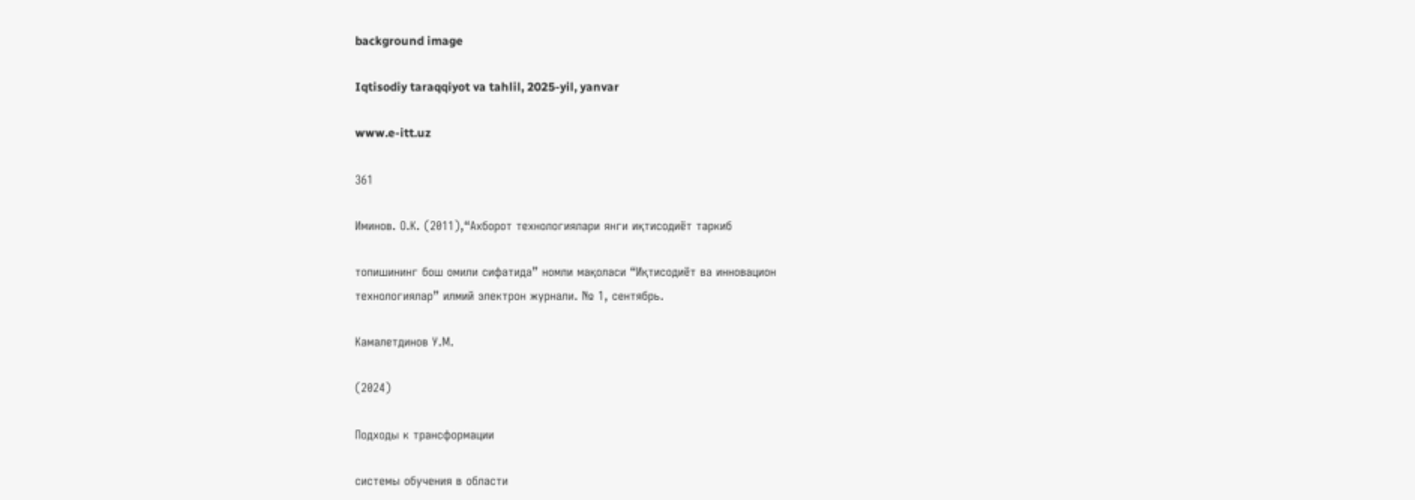background image

Iqtisodiy taraqqiyot va tahlil, 2025-yil, yanvar

www.e-itt.uz

361

Иминов. О.К. (2011),“Ахборот технологиялари янги иқтисодиёт таркиб

топишининг бош омили сифатида” номли мақоласи “Иқтисодиёт ва инновацион
технологиялар” илмий электрон журнали. № 1, сентябрь.

Камалетдинов У.М.

(2024)

Подходы к трансформации

системы обучения в области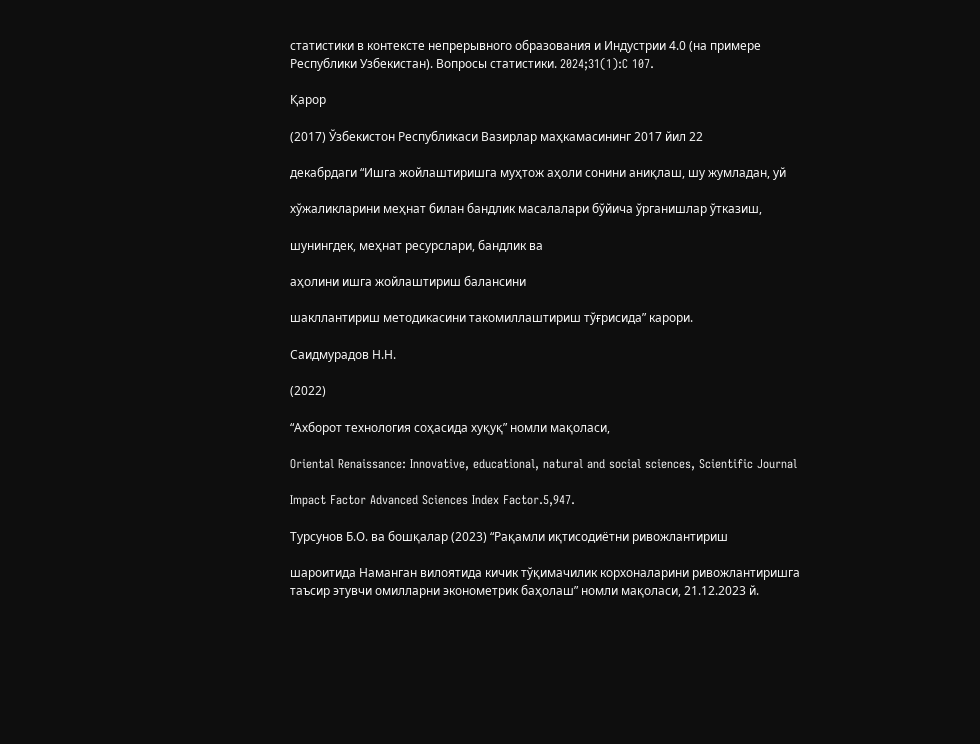статистики в контексте непрерывного образования и Индустрии 4.0 (на примере
Республики Узбекистан). Вопросы статистики. 2024;31(1):C 107.

Қарор

(2017) Ўзбекистон Республикаси Вазирлар маҳкамасининг 2017 йил 22

декабрдаги “Ишга жойлаштиришга муҳтож аҳоли сонини аниқлаш, шу жумладан, уй

хўжаликларини меҳнат билан бандлик масалалари бўйича ўрганишлар ўтказиш,

шунингдек, меҳнат ресурслари, бандлик ва

аҳолини ишга жойлаштириш балансини

шакллантириш методикасини такомиллаштириш тўғрисида” карори.

Саидмурадов Н.Н.

(2022)

“Ахборот технология соҳасида хуқуқ” номли мақоласи,

Oriental Renaissance: Innovative, educational, natural and social sciences, Scientific Journal

Impact Factor Advanced Sciences Index Factor.5,947.

Турсунов Б.О. ва бошқалар (2023) “Рақамли иқтисодиётни ривожлантириш

шароитида Наманган вилоятида кичик тўқимачилик корхоналарини ривожлантиришга
таъсир этувчи омилларни эконометрик баҳолаш” номли мақоласи, 21.12.2023 й.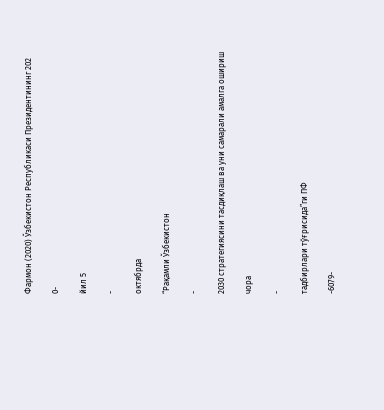Фармон (2020) Ўзбекистон Республикаси Президентининг 202

0-

йил 5

-

октябрда

“Рақамли Ўзбекистон

-

2030 стратегиясини тасдиқлаш ва уни самарали амалга ошириш

чора

-

тадбирлари тўғрисида”ги ПФ

-6079-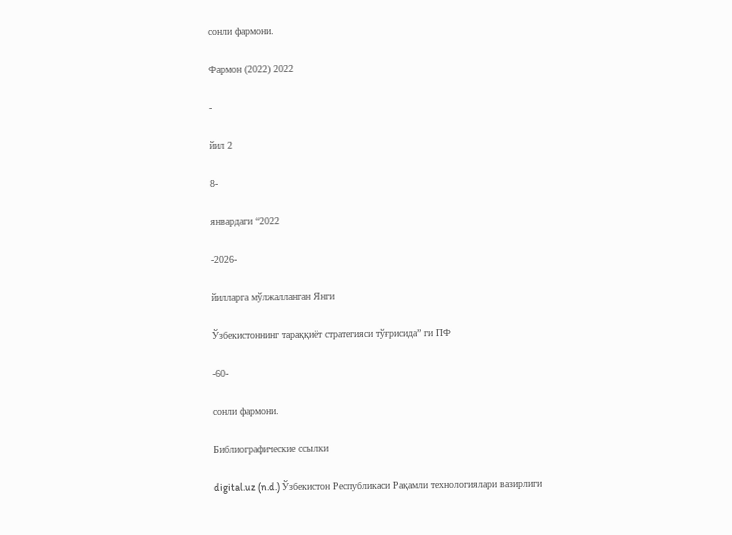сонли фармони.

Фармон (2022) 2022

-

йил 2

8-

январдаги “2022

-2026-

йилларга мўлжалланган Янги

Ўзбекистоннинг тараққиёт стратегияси тўғрисида” ги ПФ

-60-

сонли фармони.

Библиографические ссылки

digital.uz (n.d.) Ўзбекистон Республикаси Рақамли технологиялари вазирлиги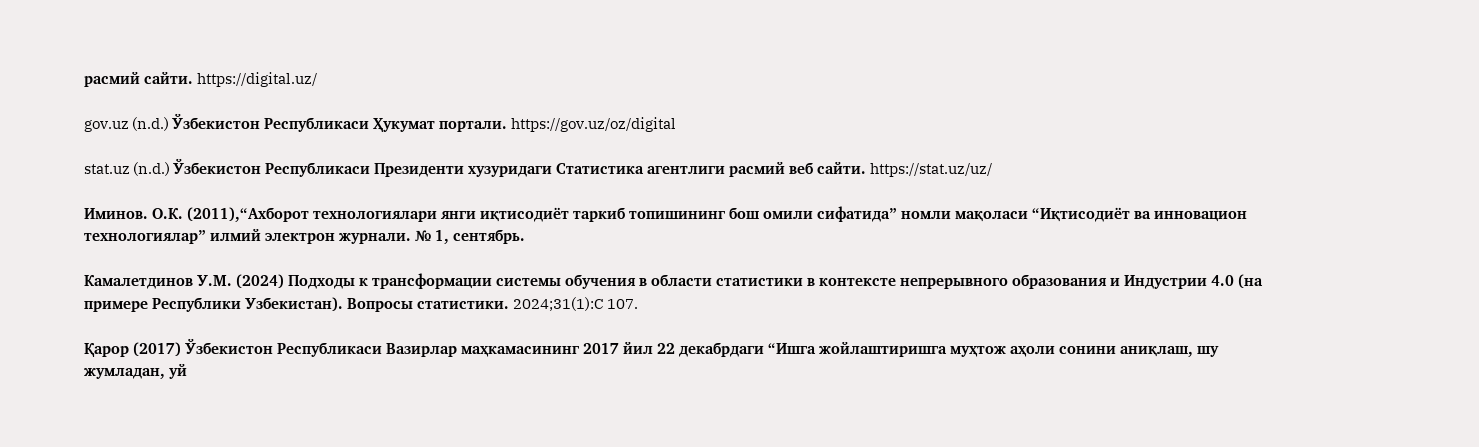расмий сайти. https://digital.uz/

gov.uz (n.d.) Ўзбекистон Республикаси Ҳукумат портали. https://gov.uz/oz/digital

stat.uz (n.d.) Ўзбекистон Республикаси Президенти хузуридаги Статистика агентлиги расмий веб сайти. https://stat.uz/uz/

Иминов. О.К. (2011),“Ахборот технологиялари янги иқтисодиёт таркиб топишининг бош омили сифатида” номли мақоласи “Иқтисодиёт ва инновацион технологиялар” илмий электрон журнали. № 1, сентябрь.

Камалетдинов У.М. (2024) Подходы к трансформации системы обучения в области статистики в контексте непрерывного образования и Индустрии 4.0 (на примере Республики Узбекистан). Вопросы статистики. 2024;31(1):C 107.

Қарор (2017) Ўзбекистон Республикаси Вазирлар маҳкамасининг 2017 йил 22 декабрдаги “Ишга жойлаштиришга муҳтож аҳоли сонини аниқлаш, шу жумладан, уй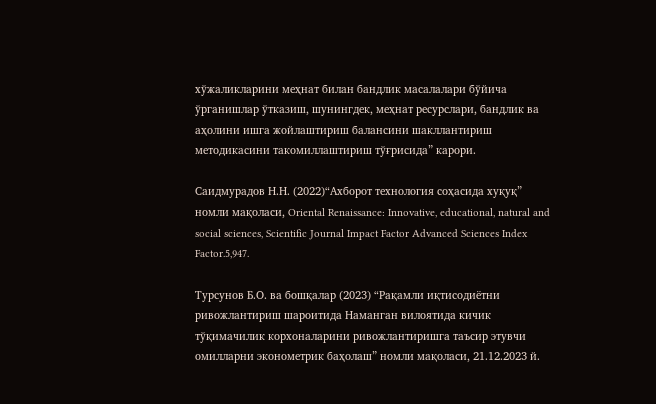хўжаликларини меҳнат билан бандлик масалалари бўйича ўрганишлар ўтказиш, шунингдек, меҳнат ресурслари, бандлик ва аҳолини ишга жойлаштириш балансини шакллантириш методикасини такомиллаштириш тўғрисида” карори.

Саидмурадов Н.Н. (2022)“Ахборот технология соҳасида хуқуқ” номли мақоласи, Oriental Renaissance: Innovative, educational, natural and social sciences, Scientific Journal Impact Factor Advanced Sciences Index Factor.5,947.

Турсунов Б.О. ва бошқалар (2023) “Рақамли иқтисодиётни ривожлантириш шароитида Наманган вилоятида кичик тўқимачилик корхоналарини ривожлантиришга таъсир этувчи омилларни эконометрик баҳолаш” номли мақоласи, 21.12.2023 й.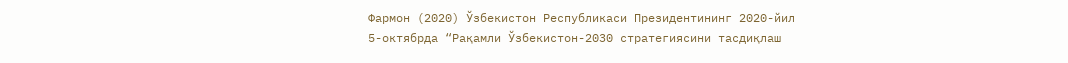Фармон (2020) Ўзбекистон Республикаси Президентининг 2020-йил 5-октябрда “Рақамли Ўзбекистон-2030 стратегиясини тасдиқлаш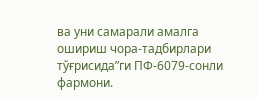ва уни самарали амалга ошириш чора-тадбирлари тўғрисида”ги ПФ-6079-сонли фармони.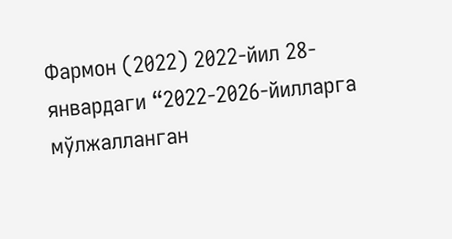Фармон (2022) 2022-йил 28-январдаги “2022-2026-йилларга мўлжалланган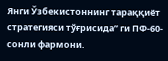Янги Ўзбекистоннинг тараққиёт стратегияси тўғрисида” ги ПФ-60-сонли фармони.